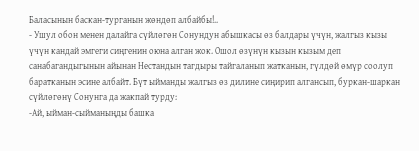Баласынын баскан-турганын жөндөп албайбы!..
- Ушул обон менен далайга сүйлөгөн Сонундун абышкасы өз балдары үчүн, жалгыз кызы үчүн кандай эмгеги сиңгенин оюна алган жок. Ошол өзүнүн кызын кызым деп санабагандыгынын айынан Нестандын тагдыры тайгаланып жатканын, гүлдөй өмүр соолуп баратканын эсине албайт. Бүт ыйманды жалгыз өз дилине сиңирип алгансып, буркан-шаркан сүйлөгөнү Сонунга да жакпай турду:
-Ай, ыйман-сыйманыңды башка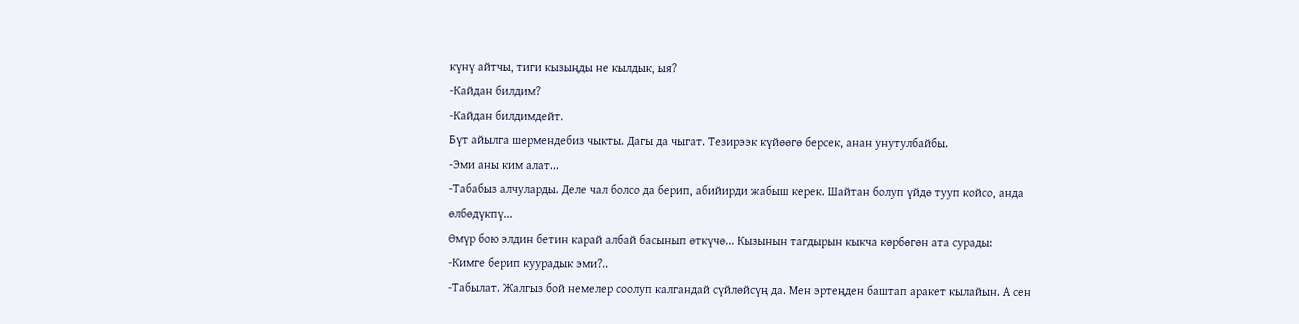күнү айтчы, тиги кызыңды не кылдык, ыя?
-Кайдан билдим?
-Кайдан билдимдейт.
Бүт айылга шермендебиз чыкты. Дагы да чыгат. Тезирээк күйөөгө берсек, анан унутулбайбы.
-Эми аны ким алат...
-Табабыз алчуларды. Деле чал болсо да берип, абийирди жабыш керек. Шайтан болуп үйдө тууп койсо, анда өлбөдүкпү...
Өмүр бою элдин бетин карай албай басынып өткүчө... Кызынын тагдырын кыкча көрбөгөн ата сурады:
-Кимге берип куурадык эми?..
-Табылат. Жалгыз бой немелер соолуп калгандай сүйлөйсүң да. Мен эртеңден баштап аракет кылайын. А сен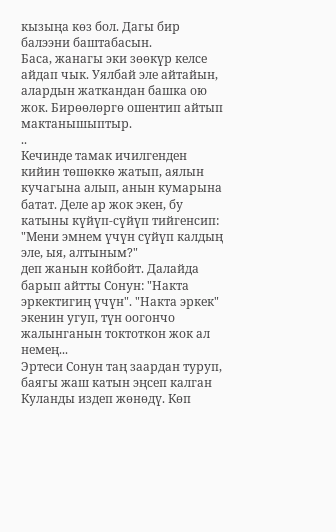кызыңа көз бол. Дагы бир балээни баштабасын.
Баса, жанагы эки зөөкүр келсе айдап чык. Уялбай эле айтайын, алардын жаткандан башка ою жок. Бирөөлөргө ошентип айтып мактанышыптыр.
..
Кечинде тамак ичилгенден кийин төшөккө жатып, аялын кучагына алып, анын кумарына батат. Деле ар жок экен, бу катыны күйүп-сүйүп тийгенсип: "Мени эмнем үчүн сүйүп калдың эле, ыя, алтыным?"
деп жанын койбойт. Далайда барып айтты Сонун: "Накта эркектигиң үчүн". "Накта эркек" экенин угуп, түн оогончо жалынганын токтоткон жок ал немең...
Эртеси Сонун таң заардан туруп, баягы жаш катын эңсеп калган Куланды издеп жөнөдү. Көп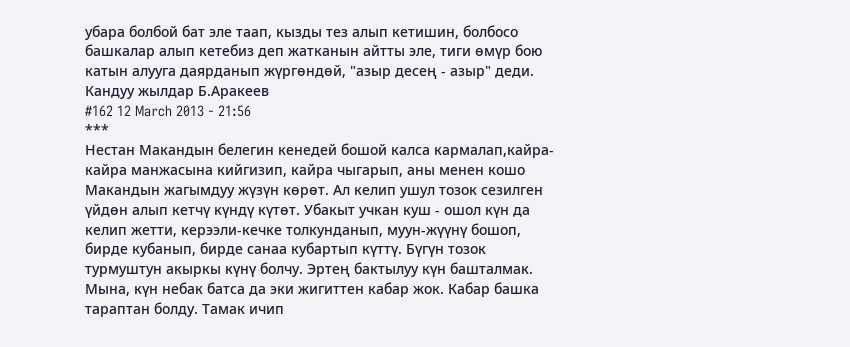убара болбой бат эле таап, кызды тез алып кетишин, болбосо башкалар алып кетебиз деп жатканын айтты эле, тиги өмүр бою катын алууга даярданып жүргөндөй, "азыр десең - азыр" деди.
Кандуу жылдар Б.Аракеев
#162 12 March 2013 - 21:56
***
Нестан Макандын белегин кенедей бошой калса кармалап,кайра- кайра манжасына кийгизип, кайра чыгарып, аны менен кошо Макандын жагымдуу жүзүн көрөт. Ал келип ушул тозок сезилген үйдөн алып кетчү күндү күтөт. Убакыт учкан куш - ошол күн да келип жетти, керээли-кечке толкунданып, муун-жүүнү бошоп, бирде кубанып, бирде санаа кубартып күттү. Бүгүн тозок турмуштун акыркы күнү болчу. Эртең бактылуу күн башталмак. Мына, күн небак батса да эки жигиттен кабар жок. Кабар башка тараптан болду. Тамак ичип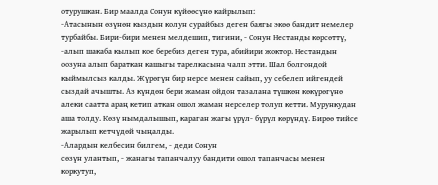отурушкан. Бир маалда Сонун күйөөсүнө кайрылып:
-Атасынын өзүнөн кыздын колун сурайбыз деген баягы экөө бандит немелер турбайбы. Бири-бири менен мелдешип, тигини, - Сонун Нестанды көрсөттү, -алып шакаба кылып кое беребиз деген тура, абийири жоктор. Нестандын оозуна алып бараткан кашыгы тарелкасына чалп этти. Шал болгондой кыймылсыз калды. Жүрөгүн бир нерсе менен сайып, уу себелеп ийгендей сыздай ачышты. Аз күндөн бери жаман ойдон тазалана түшкөн көкүрөгүнө алеки саатта араң кетип аткан ошол жаман нерселер толуп кетти. Мурункудан аша толду. Көзү нымдалышып, караган жагы үрүл- бүрүл көрүндү. Бирөө тийсе жарылып кетчүдөй чыңалды.
-Алардын келбесин билгем, - деди Сонун
сөзүн улантып, - жанагы тапанчалуу бандити ошол тапанчасы менен коркутуп,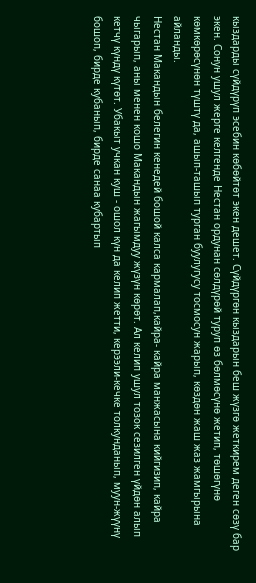кыздарды сүйдүрүп эсебин көбөйтөт экен дешет. Сүйдүргөн кыздарын беш жүзгө жеткирем деген сөзү бар экен. Сонун ушул жерге келгенде Нестан ордунан сөлдүрөй туруп өз бөлмөсүнө жетип, төшөгүнө көмкөрөсүнөн түштү да, ашып-ташып турган буулугусу тосмосун жарып, көздөн жаш жаз жамгырына айланды.
Нестан Макандын белегин кенедей бошой калса кармалап,кайра- кайра манжасына кийгизип, кайра чыгарып, аны менен кошо Макандын жагымдуу жүзүн көрөт. Ал келип ушул тозок сезилген үйдөн алып кетчү күндү күтөт. Убакыт учкан куш - ошол күн да келип жетти, керээли-кечке толкунданып, муун-жүүнү бошоп, бирде кубанып, бирде санаа кубартып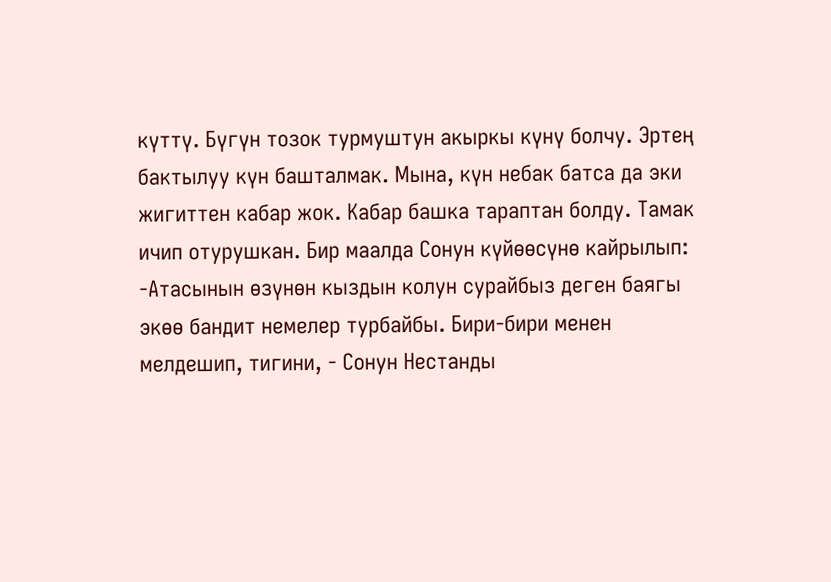күттү. Бүгүн тозок турмуштун акыркы күнү болчу. Эртең бактылуу күн башталмак. Мына, күн небак батса да эки жигиттен кабар жок. Кабар башка тараптан болду. Тамак ичип отурушкан. Бир маалда Сонун күйөөсүнө кайрылып:
-Атасынын өзүнөн кыздын колун сурайбыз деген баягы экөө бандит немелер турбайбы. Бири-бири менен мелдешип, тигини, - Сонун Нестанды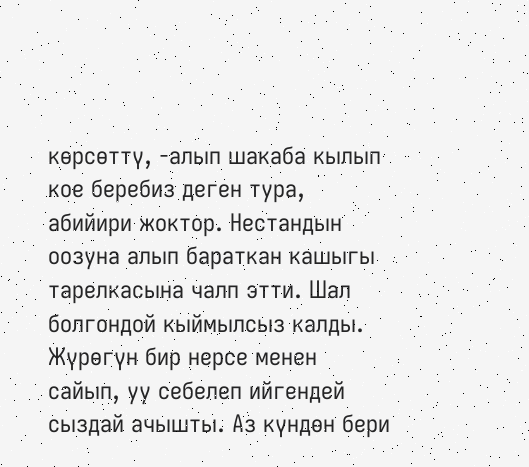көрсөттү, -алып шакаба кылып кое беребиз деген тура, абийири жоктор. Нестандын оозуна алып бараткан кашыгы тарелкасына чалп этти. Шал болгондой кыймылсыз калды. Жүрөгүн бир нерсе менен сайып, уу себелеп ийгендей сыздай ачышты. Аз күндөн бери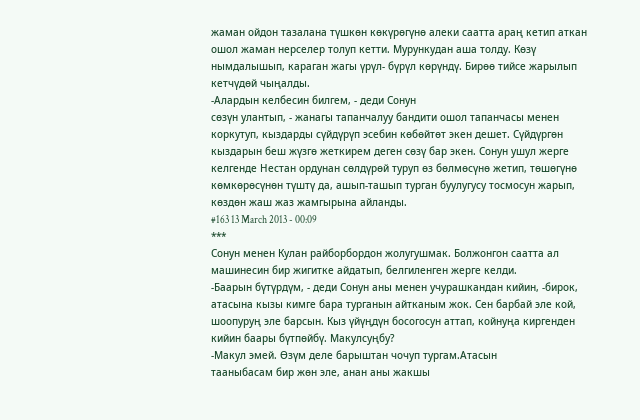жаман ойдон тазалана түшкөн көкүрөгүнө алеки саатта араң кетип аткан ошол жаман нерселер толуп кетти. Мурункудан аша толду. Көзү нымдалышып, караган жагы үрүл- бүрүл көрүндү. Бирөө тийсе жарылып кетчүдөй чыңалды.
-Алардын келбесин билгем, - деди Сонун
сөзүн улантып, - жанагы тапанчалуу бандити ошол тапанчасы менен коркутуп, кыздарды сүйдүрүп эсебин көбөйтөт экен дешет. Сүйдүргөн кыздарын беш жүзгө жеткирем деген сөзү бар экен. Сонун ушул жерге келгенде Нестан ордунан сөлдүрөй туруп өз бөлмөсүнө жетип, төшөгүнө көмкөрөсүнөн түштү да, ашып-ташып турган буулугусу тосмосун жарып, көздөн жаш жаз жамгырына айланды.
#163 13 March 2013 - 00:09
***
Сонун менен Кулан райборбордон жолугушмак. Болжонгон саатта ал машинесин бир жигитке айдатып, белгиленген жерге келди.
-Баарын бүтүрдүм, - деди Сонун аны менен учурашкандан кийин, -бирок, атасына кызы кимге бара турганын айтканым жок. Сен барбай эле кой, шоопуруң эле барсын. Кыз үйүңдүн босогосун аттап, койнуңа киргенден кийин баары бүтпөйбү. Макулсуңбу?
-Макул эмей. Өзүм деле барыштан чочуп тургам.Атасын
тааныбасам бир жөн эле, анан аны жакшы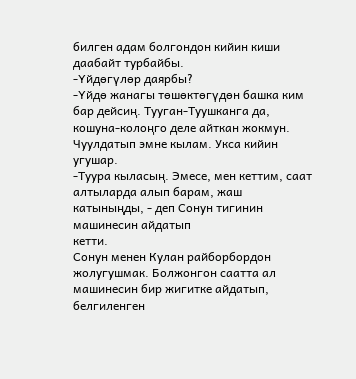билген адам болгондон кийин киши даабайт турбайбы.
-Үйдөгүлөр даярбы?
-Үйдө жанагы төшөктөгүдөн башка ким бар дейсиң. Тууган-Tуушканга да, кошуна-колоңго деле айткан жокмун. Чуулдатып эмне кылам. Укса кийин угушар.
-Туура кыласың. Эмесе, мен кеттим, саат алтыларда алып барам, жаш катыныңды, - деп Сонун тигинин машинесин айдатып
кетти.
Сонун менен Кулан райборбордон жолугушмак. Болжонгон саатта ал машинесин бир жигитке айдатып, белгиленген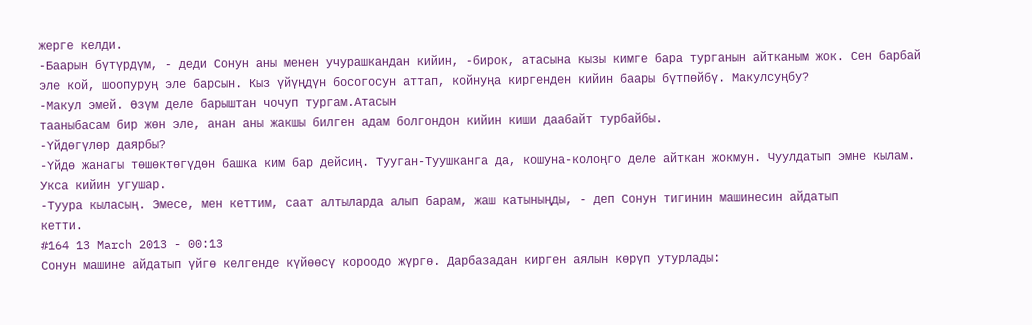жерге келди.
-Баарын бүтүрдүм, - деди Сонун аны менен учурашкандан кийин, -бирок, атасына кызы кимге бара турганын айтканым жок. Сен барбай эле кой, шоопуруң эле барсын. Кыз үйүңдүн босогосун аттап, койнуңа киргенден кийин баары бүтпөйбү. Макулсуңбу?
-Макул эмей. Өзүм деле барыштан чочуп тургам.Атасын
тааныбасам бир жөн эле, анан аны жакшы билген адам болгондон кийин киши даабайт турбайбы.
-Үйдөгүлөр даярбы?
-Үйдө жанагы төшөктөгүдөн башка ким бар дейсиң. Тууган-Tуушканга да, кошуна-колоңго деле айткан жокмун. Чуулдатып эмне кылам. Укса кийин угушар.
-Туура кыласың. Эмесе, мен кеттим, саат алтыларда алып барам, жаш катыныңды, - деп Сонун тигинин машинесин айдатып
кетти.
#164 13 March 2013 - 00:13
Сонун машине айдатып үйгө келгенде күйөөсү короодо жүргө. Дарбазадан кирген аялын көрүп утурлады: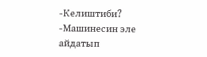-Келиштиби?
-Машинесин эле айдатып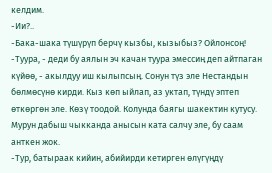келдим.
-Ии?..
-Бака-шака түшүрүп берчү кызбы, кызыбыз? Ойлонсоң!
-Туура, - деди бу аялын эч качан туура эмессиң деп айтпаган күйөө, - акылдуу иш кылыпсың. Сонун түз эле Нестандын бөлмөсүнө кирди. Кыз көп ыйлап, аз уктап, түндү эптеп өткөргөн эле. Көзү тоодой. Колунда баягы шакектин кутусу. Мурун дабыш чыкканда анысын ката салчу эле, бу саам анткен жок.
-Тур, батыраак кийин, абийирди кетирген өлүгүңдү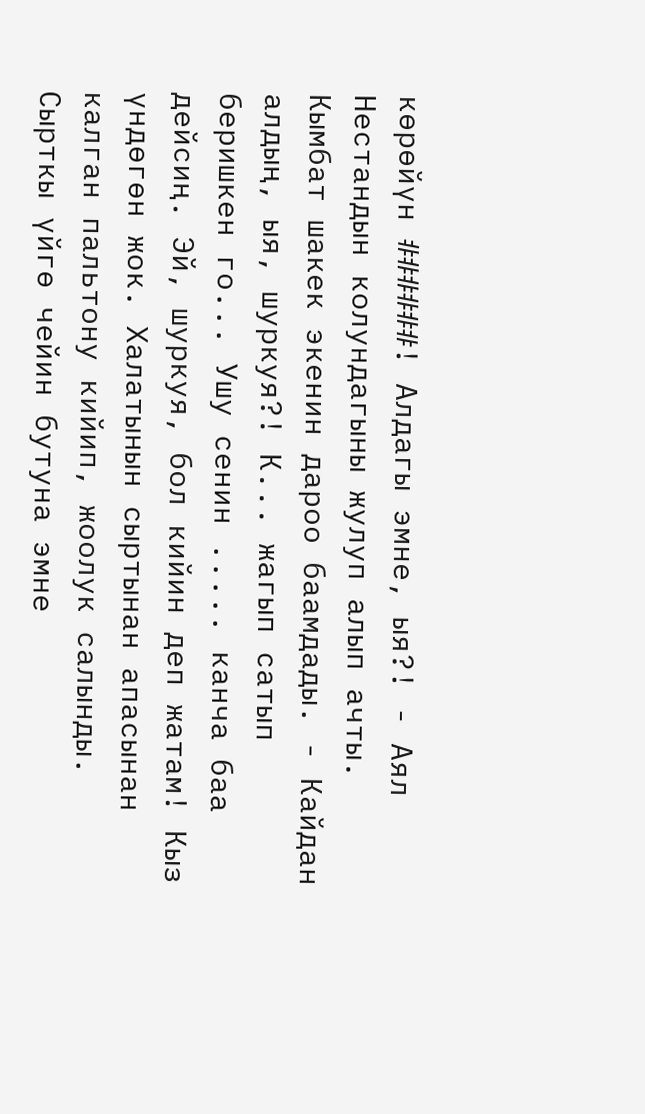көрөйүн ######! Алдагы эмне, ыя?! - Аял Нестандын колундагыны жулуп алып ачты. Кымбат шакек экенин дароо баамдады. - Кайдан алдың, ыя, шуркуя?! К... жагып сатып беришкен го... Ушу сенин ..... канча баа дейсиң. Эй, шуркуя, бол кийин деп жатам! Кыз үндөгөн жок. Халатынын сыртынан апасынан калган пальтону кийип, жоолук салынды. Сырткы үйгө чейин бутуна эмне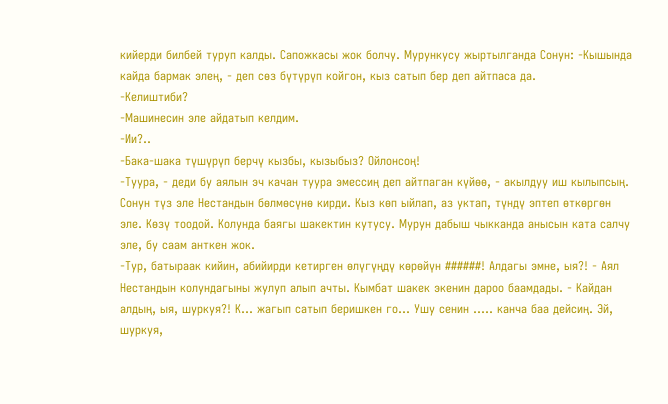кийерди билбей туруп калды. Сапожкасы жок болчу. Мурункусу жыртылганда Сонун: -Кышында кайда бармак элең, - деп сөз бүтүрүп койгон, кыз сатып бер деп айтпаса да.
-Келиштиби?
-Машинесин эле айдатып келдим.
-Ии?..
-Бака-шака түшүрүп берчү кызбы, кызыбыз? Ойлонсоң!
-Туура, - деди бу аялын эч качан туура эмессиң деп айтпаган күйөө, - акылдуу иш кылыпсың. Сонун түз эле Нестандын бөлмөсүнө кирди. Кыз көп ыйлап, аз уктап, түндү эптеп өткөргөн эле. Көзү тоодой. Колунда баягы шакектин кутусу. Мурун дабыш чыкканда анысын ката салчу эле, бу саам анткен жок.
-Тур, батыраак кийин, абийирди кетирген өлүгүңдү көрөйүн ######! Алдагы эмне, ыя?! - Аял Нестандын колундагыны жулуп алып ачты. Кымбат шакек экенин дароо баамдады. - Кайдан алдың, ыя, шуркуя?! К... жагып сатып беришкен го... Ушу сенин ..... канча баа дейсиң. Эй, шуркуя,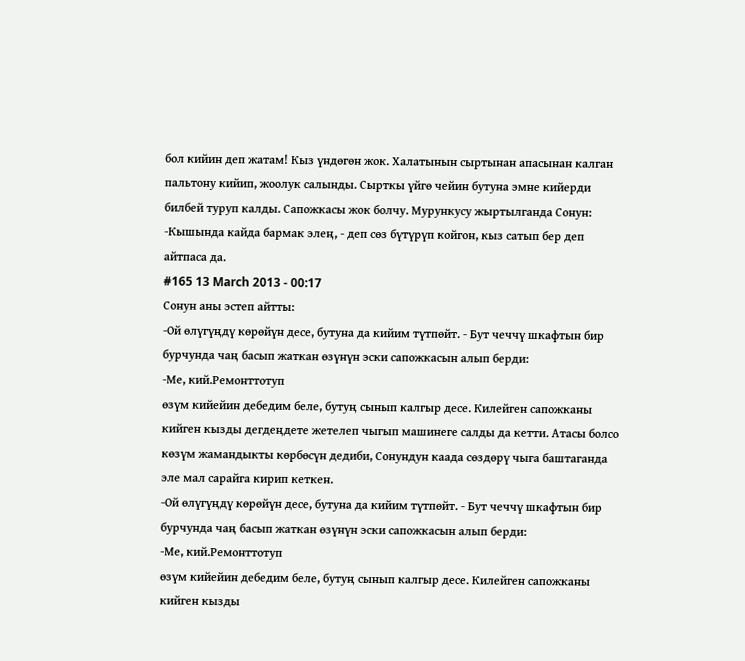бол кийин деп жатам! Кыз үндөгөн жок. Халатынын сыртынан апасынан калган пальтону кийип, жоолук салынды. Сырткы үйгө чейин бутуна эмне кийерди билбей туруп калды. Сапожкасы жок болчу. Мурункусу жыртылганда Сонун: -Кышында кайда бармак элең, - деп сөз бүтүрүп койгон, кыз сатып бер деп айтпаса да.
#165 13 March 2013 - 00:17
Сонун аны эстеп айтты:
-Ой өлүгүңдү көрөйүн десе, бутуна да кийим түтпөйт. - Бут чеччү шкафтын бир бурчунда чаң басып жаткан өзүнүн эски сапожкасын алып берди:
-Ме, кий.Ремонттотуп
өзүм кийейин дебедим беле, бутуң сынып калгыр десе. Килейген сапожканы кийген кызды дегдеңдете жетелеп чыгып машинеге салды да кетти. Атасы болсо көзүм жамандыкты көрбөсүн дедиби, Сонундун каада сөздөрү чыга баштаганда эле мал сарайга кирип кеткен.
-Ой өлүгүңдү көрөйүн десе, бутуна да кийим түтпөйт. - Бут чеччү шкафтын бир бурчунда чаң басып жаткан өзүнүн эски сапожкасын алып берди:
-Ме, кий.Ремонттотуп
өзүм кийейин дебедим беле, бутуң сынып калгыр десе. Килейген сапожканы кийген кызды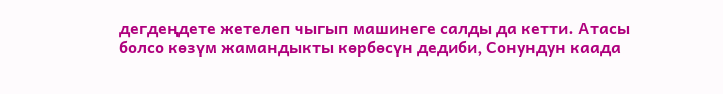дегдеңдете жетелеп чыгып машинеге салды да кетти. Атасы болсо көзүм жамандыкты көрбөсүн дедиби, Сонундун каада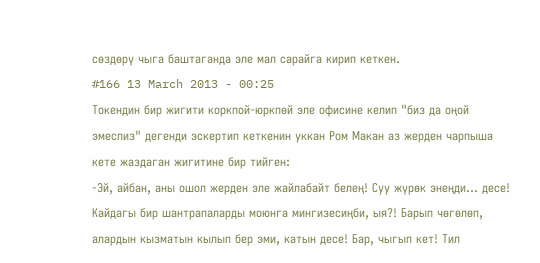сөздөрү чыга баштаганда эле мал сарайга кирип кеткен.
#166 13 March 2013 - 00:25
Токендин бир жигити коркпой-юркпөй эле офисине келип "биз да оңой эмеспиз" дегенди эскертип кеткенин уккан Ром Макан аз жерден чарпыша кете жаздаган жигитине бир тийген:
-Эй, айбан, аны ошол жерден эле жайлабайт белең! Суу жүрөк энеңди... десе! Кайдагы бир шантрапаларды моюнга мингизесиңби, ыя?! Барып чөгөлөп, алардын кызматын кылып бер эми, катын десе! Бар, чыгып кет! Тил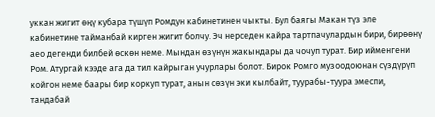уккан жигит өңү кубара түшүп Ромдун кабинетинен чыкты. Бул баягы Макан түз эле кабинетине тайманбай кирген жигит болчу. Эч нерседен кайра тартпачулардын бири, бирөөнү аео дегенди билбей өскөн неме. Мындан өзүнүн жакындары да чочуп турат. Бир ийменгени Ром. Атургай кээде ага да тил кайрыган учурлары болот. Бирок Ромго музоодоюнан сүздүрүп койгон неме баары бир коркуп турат, анын сөзүн эки кылбайт, туурабы-туура эмеспи, тандабай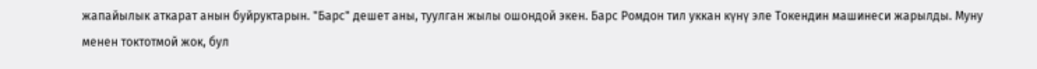жапайылык аткарат анын буйруктарын. "Барс" дешет аны, туулган жылы ошондой экен. Барс Ромдон тил уккан күнү эле Токендин машинеси жарылды. Муну менен токтотмой жок, бул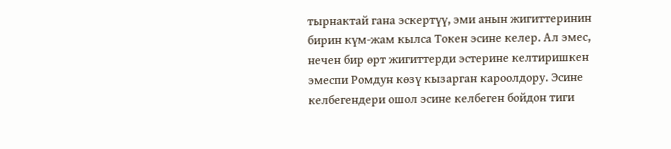тырнактай гана эскертүү, эми анын жигиттеринин бирин күм-жам кылса Токен эсине келер. Ал эмес, нечен бир өрт жигиттерди эстерине келтиришкен эмеспи Ромдун көзү кызарган кароолдору. Эсине келбегендери ошол эсине келбеген бойдон тиги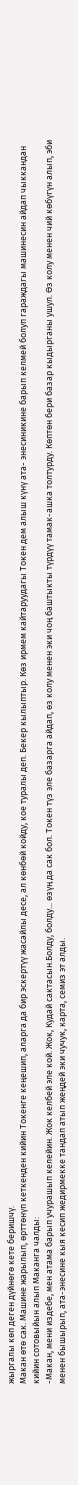жыргалы көп деген дүйнөгө кете беришчү.
Макан өтө сак. Машине жарылып, өрттөнүп кеткенден кийин Токенге кеңешип, аларга да бир эскертүү жасайлы десе, ал көнбөй койду, кое туралы деп. Бекер кылыптыр. Көз ирмем кайтаруудагы Токен дем алыш күнү ата- энесиникине барып келмей болуп гараждагы машинесин айдап чыккандан кийин сотовыйын алып Маканга чалды:
-Макан, мени издебе, мен атама барып учурашып келейин. Жок келбей эле кой. Жок, Кудай сактасын.Болду, болду... өзүң да сак бол. Токен түз эле базарга айдап, өз колу менен эки чоң баштыкты түрдүү тамак-ашка толтурду. Көптөн бери базар кыдырганы ушул. Өз колу менен чий көбүгүн алып, эби менен бышырып, ата-энесине кыя кесип жедирмекке тандап атып жеңдей эки чучук, карта, семиз эт алды.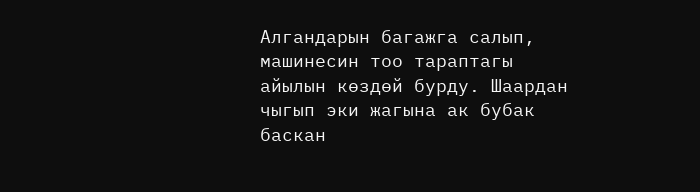Алгандарын багажга салып, машинесин тоо тараптагы айылын көздөй бурду. Шаардан чыгып эки жагына ак бубак баскан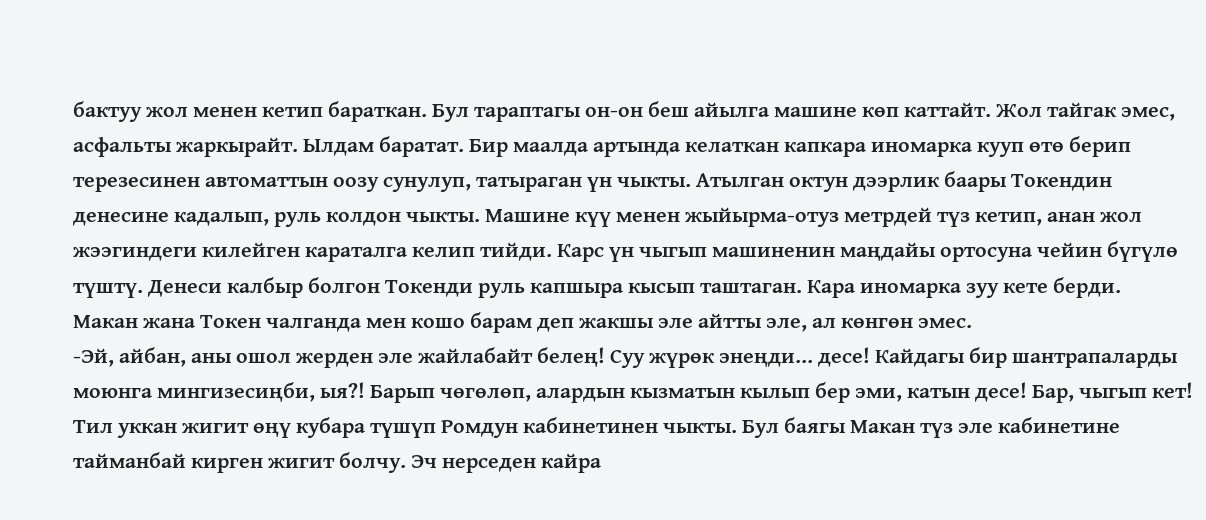бактуу жол менен кетип бараткан. Бул тараптагы он-он беш айылга машине көп каттайт. Жол тайгак эмес, асфальты жаркырайт. Ылдам баратат. Бир маалда артында келаткан капкара иномарка кууп өтө берип терезесинен автоматтын оозу сунулуп, татыраган үн чыкты. Атылган октун дээрлик баары Токендин денесине кадалып, руль колдон чыкты. Машине күү менен жыйырма-отуз метрдей түз кетип, анан жол жээгиндеги килейген караталга келип тийди. Карс үн чыгып машиненин маңдайы ортосуна чейин бүгүлө түштү. Денеси калбыр болгон Токенди руль капшыра кысып таштаган. Кара иномарка зуу кете берди.
Макан жана Токен чалганда мен кошо барам деп жакшы эле айтты эле, ал көнгөн эмес.
-Эй, айбан, аны ошол жерден эле жайлабайт белең! Суу жүрөк энеңди... десе! Кайдагы бир шантрапаларды моюнга мингизесиңби, ыя?! Барып чөгөлөп, алардын кызматын кылып бер эми, катын десе! Бар, чыгып кет! Тил уккан жигит өңү кубара түшүп Ромдун кабинетинен чыкты. Бул баягы Макан түз эле кабинетине тайманбай кирген жигит болчу. Эч нерседен кайра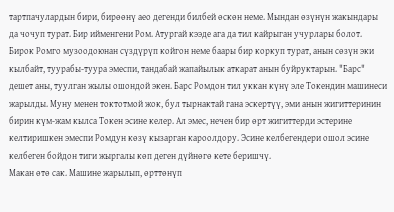тартпачулардын бири, бирөөнү аео дегенди билбей өскөн неме. Мындан өзүнүн жакындары да чочуп турат. Бир ийменгени Ром. Атургай кээде ага да тил кайрыган учурлары болот. Бирок Ромго музоодоюнан сүздүрүп койгон неме баары бир коркуп турат, анын сөзүн эки кылбайт, туурабы-туура эмеспи, тандабай жапайылык аткарат анын буйруктарын. "Барс" дешет аны, туулган жылы ошондой экен. Барс Ромдон тил уккан күнү эле Токендин машинеси жарылды. Муну менен токтотмой жок, бул тырнактай гана эскертүү, эми анын жигиттеринин бирин күм-жам кылса Токен эсине келер. Ал эмес, нечен бир өрт жигиттерди эстерине келтиришкен эмеспи Ромдун көзү кызарган кароолдору. Эсине келбегендери ошол эсине келбеген бойдон тиги жыргалы көп деген дүйнөгө кете беришчү.
Макан өтө сак. Машине жарылып, өрттөнүп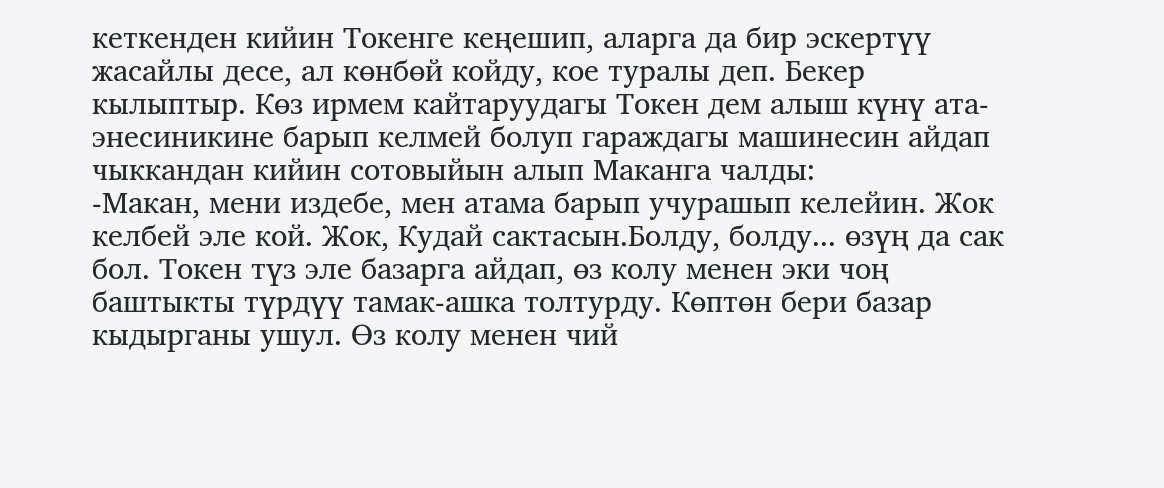кеткенден кийин Токенге кеңешип, аларга да бир эскертүү жасайлы десе, ал көнбөй койду, кое туралы деп. Бекер кылыптыр. Көз ирмем кайтаруудагы Токен дем алыш күнү ата- энесиникине барып келмей болуп гараждагы машинесин айдап чыккандан кийин сотовыйын алып Маканга чалды:
-Макан, мени издебе, мен атама барып учурашып келейин. Жок келбей эле кой. Жок, Кудай сактасын.Болду, болду... өзүң да сак бол. Токен түз эле базарга айдап, өз колу менен эки чоң баштыкты түрдүү тамак-ашка толтурду. Көптөн бери базар кыдырганы ушул. Өз колу менен чий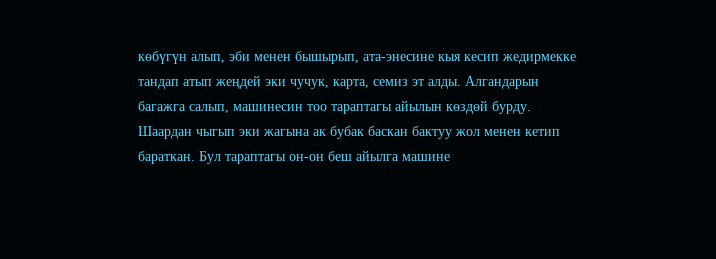көбүгүн алып, эби менен бышырып, ата-энесине кыя кесип жедирмекке тандап атып жеңдей эки чучук, карта, семиз эт алды. Алгандарын багажга салып, машинесин тоо тараптагы айылын көздөй бурду. Шаардан чыгып эки жагына ак бубак баскан бактуу жол менен кетип бараткан. Бул тараптагы он-он беш айылга машине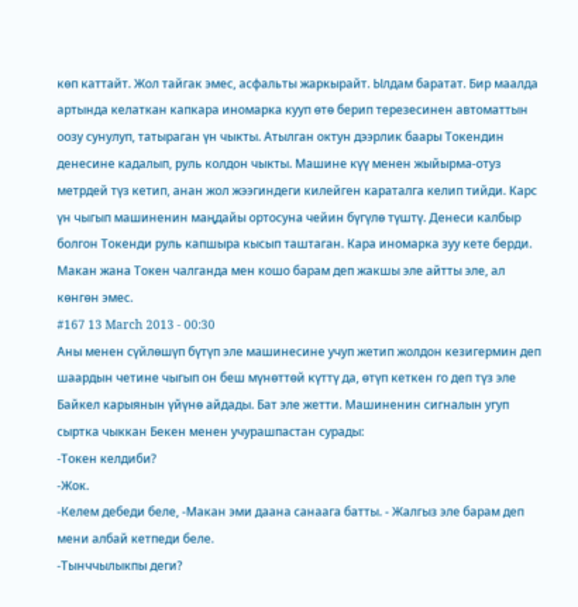көп каттайт. Жол тайгак эмес, асфальты жаркырайт. Ылдам баратат. Бир маалда артында келаткан капкара иномарка кууп өтө берип терезесинен автоматтын оозу сунулуп, татыраган үн чыкты. Атылган октун дээрлик баары Токендин денесине кадалып, руль колдон чыкты. Машине күү менен жыйырма-отуз метрдей түз кетип, анан жол жээгиндеги килейген караталга келип тийди. Карс үн чыгып машиненин маңдайы ортосуна чейин бүгүлө түштү. Денеси калбыр болгон Токенди руль капшыра кысып таштаган. Кара иномарка зуу кете берди.
Макан жана Токен чалганда мен кошо барам деп жакшы эле айтты эле, ал көнгөн эмес.
#167 13 March 2013 - 00:30
Аны менен сүйлөшүп бүтүп эле машинесине учуп жетип жолдон кезигермин деп шаардын четине чыгып он беш мүнөттөй күттү да, өтүп кеткен го деп түз эле Байкел карыянын үйүнө айдады. Бат эле жетти. Машиненин сигналын угуп сыртка чыккан Бекен менен учурашпастан сурады:
-Токен келдиби?
-Жок.
-Келем дебеди беле, -Макан эми даана санаага батты. - Жалгыз эле барам деп мени албай кетпеди беле.
-Тынччылыкпы деги?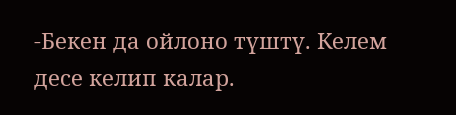-Бекен да ойлоно түштү. Келем десе келип калар.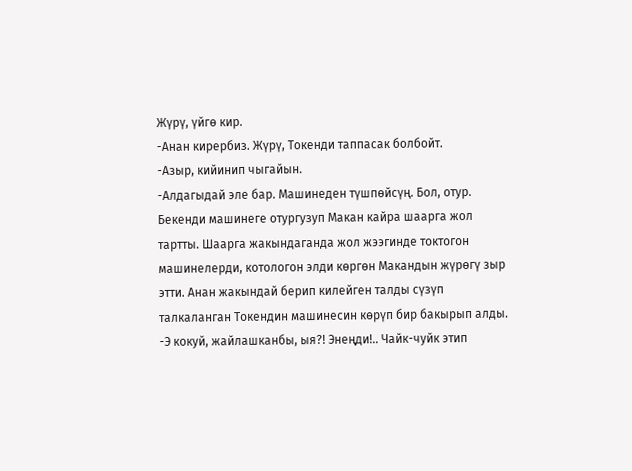Жүрү, үйгө кир.
-Анан кирербиз. Жүрү, Токенди таппасак болбойт.
-Азыр, кийинип чыгайын.
-Алдагыдай эле бар. Машинеден түшпөйсүң. Бол, отур.
Бекенди машинеге отургузуп Макан кайра шаарга жол тартты. Шаарга жакындаганда жол жээгинде токтогон машинелерди, котологон элди көргөн Макандын жүрөгү зыр этти. Анан жакындай берип килейген талды сүзүп талкаланган Токендин машинесин көрүп бир бакырып алды.
-Э кокуй, жайлашканбы, ыя?! Энеңди!.. Чайк-чуйк этип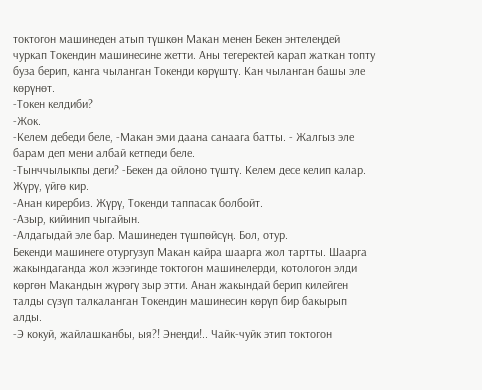токтогон машинеден атып түшкөн Макан менен Бекен энтелеңдей чуркап Токендин машинесине жетти. Аны тегеректей карап жаткан топту буза берип, канга чыланган Токенди көрүштү. Кан чыланган башы эле көрүнөт.
-Токен келдиби?
-Жок.
-Келем дебеди беле, -Макан эми даана санаага батты. - Жалгыз эле барам деп мени албай кетпеди беле.
-Тынччылыкпы деги? -Бекен да ойлоно түштү. Келем десе келип калар. Жүрү, үйгө кир.
-Анан кирербиз. Жүрү, Токенди таппасак болбойт.
-Азыр, кийинип чыгайын.
-Алдагыдай эле бар. Машинеден түшпөйсүң. Бол, отур.
Бекенди машинеге отургузуп Макан кайра шаарга жол тартты. Шаарга жакындаганда жол жээгинде токтогон машинелерди, котологон элди көргөн Макандын жүрөгү зыр этти. Анан жакындай берип килейген талды сүзүп талкаланган Токендин машинесин көрүп бир бакырып алды.
-Э кокуй, жайлашканбы, ыя?! Энеңди!.. Чайк-чуйк этип токтогон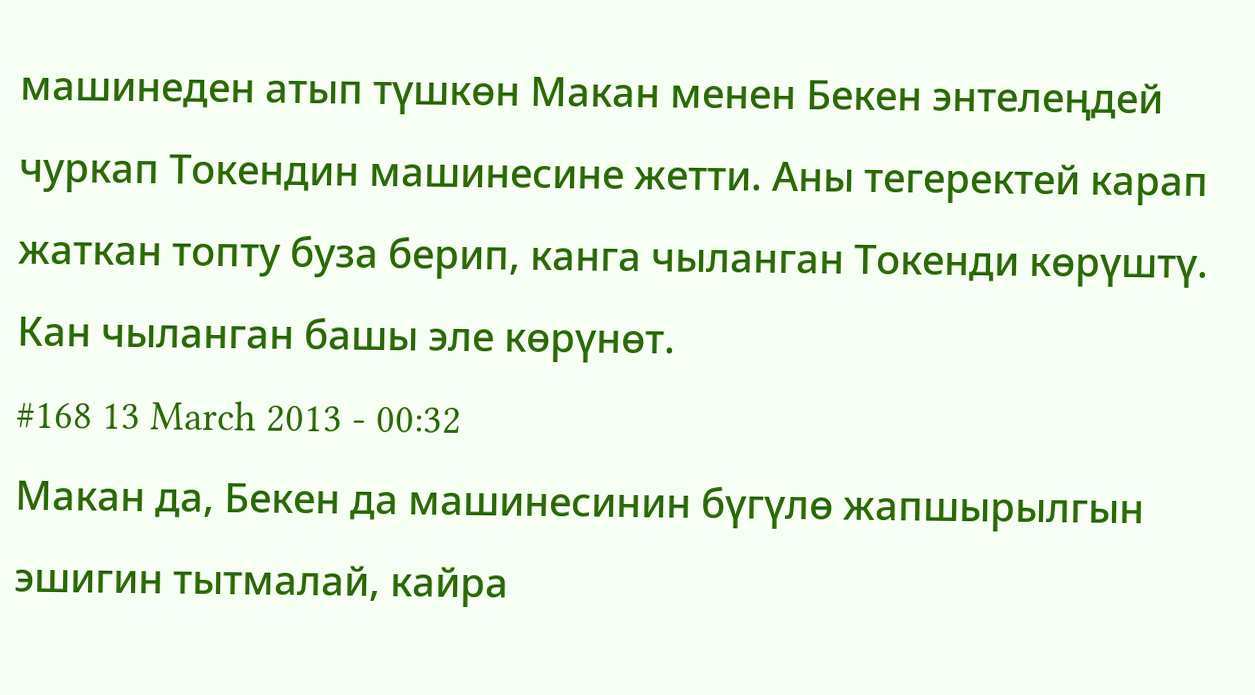машинеден атып түшкөн Макан менен Бекен энтелеңдей чуркап Токендин машинесине жетти. Аны тегеректей карап жаткан топту буза берип, канга чыланган Токенди көрүштү. Кан чыланган башы эле көрүнөт.
#168 13 March 2013 - 00:32
Макан да, Бекен да машинесинин бүгүлө жапшырылгын эшигин тытмалай, кайра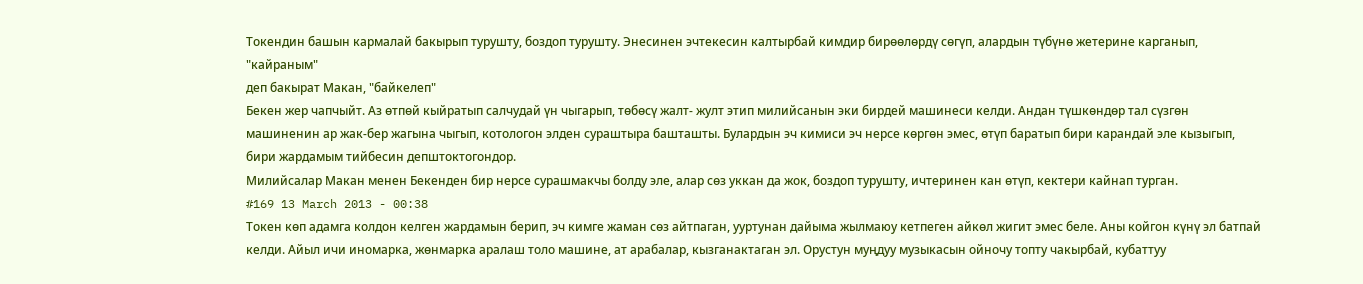Токендин башын кармалай бакырып турушту, боздоп турушту. Энесинен эчтекесин калтырбай кимдир бирөөлөрдү сөгүп, алардын түбүнө жетерине карганып, "кайраным"
деп бакырат Макан, "байкелеп"
Бекен жер чапчыйт. Аз өтпөй кыйратып салчудай үн чыгарып, төбөсү жалт- жулт этип милийсанын эки бирдей машинеси келди. Андан түшкөндөр тал сүзгөн машиненин ар жак-бер жагына чыгып, котологон элден сураштыра башташты. Булардын эч кимиси эч нерсе көргөн эмес, өтүп баратып бири карандай эле кызыгып, бири жардамым тийбесин депштоктогондор.
Милийсалар Макан менен Бекенден бир нерсе сурашмакчы болду эле, алар сөз уккан да жок, боздоп турушту, ичтеринен кан өтүп, кектери кайнап турган.
#169 13 March 2013 - 00:38
Токен көп адамга колдон келген жардамын берип, эч кимге жаман сөз айтпаган, ууртунан дайыма жылмаюу кетпеген айкөл жигит эмес беле. Аны койгон күнү эл батпай келди. Айыл ичи иномарка, жөнмарка аралаш толо машине, ат арабалар, кызганактаган эл. Орустун муңдуу музыкасын ойночу топту чакырбай, кубаттуу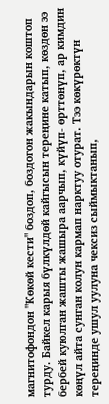магнитофондон "Көкөй кести" боздоп, боздогон жакындарын коштоп турду. Байкел карыя бүлкүлдөй кайгысын тереңине катып, көздөн ээ бербей куюлган жашты жашыра аарчып, күйүп- өрттөнүп, ар кимдин көңүл айта сунган колун кармап нарктуу отурат. Тээ көкүрөктүн тереңинде ушул уулуна чексиз сыймыктанып,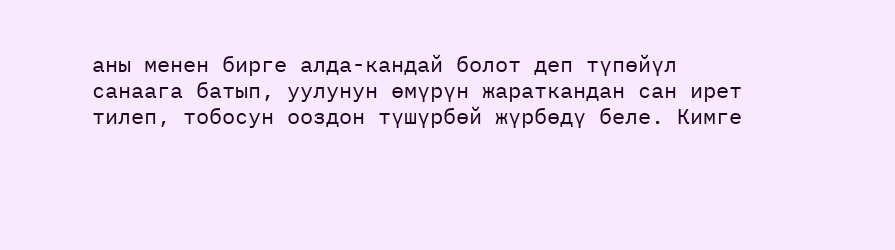аны менен бирге алда-кандай болот деп түпөйүл санаага батып, уулунун өмүрүн жараткандан сан ирет тилеп, тобосун ооздон түшүрбөй жүрбөдү беле. Кимге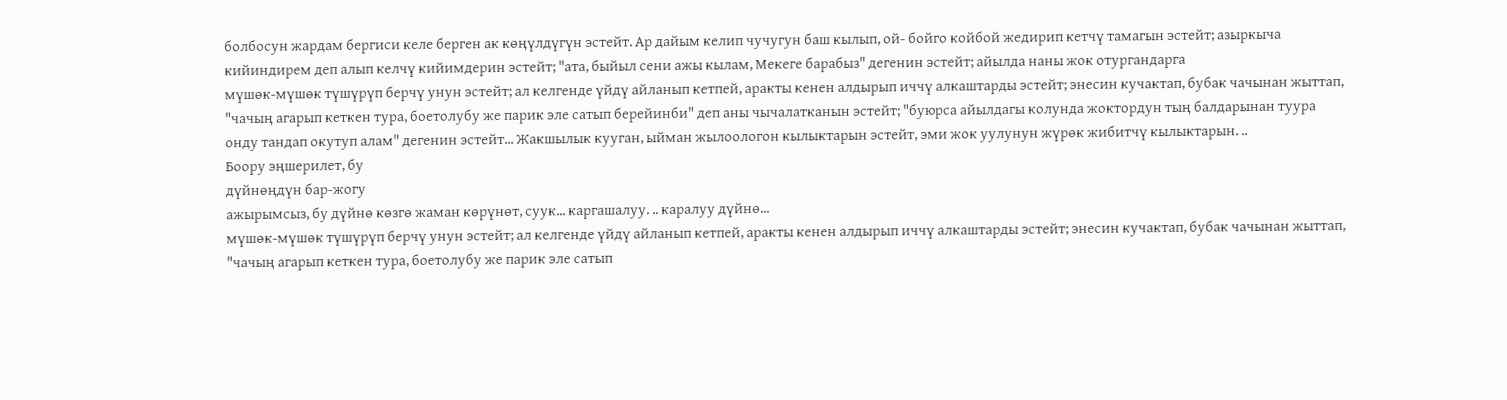болбосун жардам бергиси келе берген ак көңүлдүгүн эстейт. Ар дайым келип чучугун баш кылып, ой- бойго койбой жедирип кетчү тамагын эстейт; азыркыча кийиндирем деп алып келчү кийимдерин эстейт; "ата, быйыл сени ажы кылам, Мекеге барабыз" дегенин эстейт; айылда наны жок отургандарга
мүшөк-мүшөк түшүрүп берчү унун эстейт; ал келгенде үйдү айланып кетпей, аракты кенен алдырып иччү алкаштарды эстейт; энесин кучактап, бубак чачынан жыттап, "чачың агарып кеткен тура, боетолубу же парик эле сатып берейинби" деп аны чычалатканын эстейт; "буюрса айылдагы колунда жоктордун тың балдарынан туура онду тандап окутуп алам" дегенин эстейт... Жакшылык кууган, ыйман жылоологон кылыктарын эстейт, эми жок уулунун жүрөк жибитчү кылыктарын. ..
Боору эңшерилет, бу
дүйнөңдүн бар-жогу
ажырымсыз, бу дүйнө көзгө жаман көрүнөт, суук... каргашалуу. .. каралуу дүйнө...
мүшөк-мүшөк түшүрүп берчү унун эстейт; ал келгенде үйдү айланып кетпей, аракты кенен алдырып иччү алкаштарды эстейт; энесин кучактап, бубак чачынан жыттап, "чачың агарып кеткен тура, боетолубу же парик эле сатып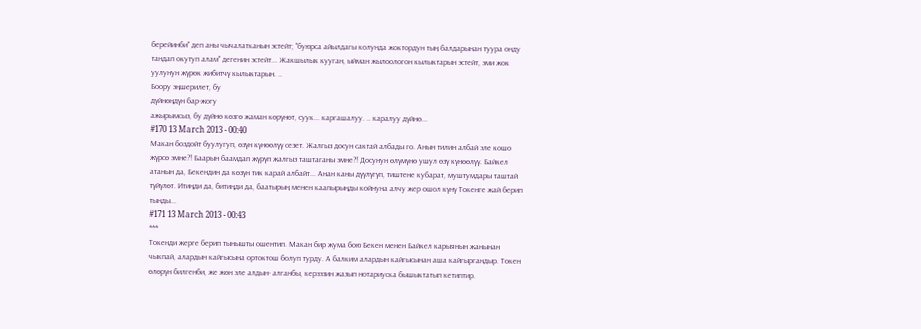берейинби" деп аны чычалатканын эстейт; "буюрса айылдагы колунда жоктордун тың балдарынан туура онду тандап окутуп алам" дегенин эстейт... Жакшылык кууган, ыйман жылоологон кылыктарын эстейт, эми жок уулунун жүрөк жибитчү кылыктарын. ..
Боору эңшерилет, бу
дүйнөңдүн бар-жогу
ажырымсыз, бу дүйнө көзгө жаман көрүнөт, суук... каргашалуу. .. каралуу дүйнө...
#170 13 March 2013 - 00:40
Макан боздойт буулугуп, өзүн күнөөлүү сезет. Жалгыз досун сактай албады го. Анын тилин албай эле кошо жүрсө эмне?! Баарын баамдап жүрүп жалгыз таштаганы эмне?! Досунун өлүмүнө ушул өзү күнөөлүү. Байкел атанын да, Бекендин да көзүн тик карай албайт... Анан каны дүүлүгүп, тиштене кубарат, муштумдары таштай түйүлөт. Итиңди да, битиңди да, баатырың менен каапырыңды койнуна алчу жер ошол күнү Токенге жай берип тынды...
#171 13 March 2013 - 00:43
***
Токенди жерге берип тынышты ошентип. Макан бир жума бою Бекен менен Байкел карыянын жанынан чыкпай, алардын кайгысына ортоктош болуп турду. А балким алардын кайгысынан аша кайгыргандыр. Токен өлөрүн билгенби, же жөн эле алдын- алганбы, керээзин жазып нотариуска бышыктатып кетиптир.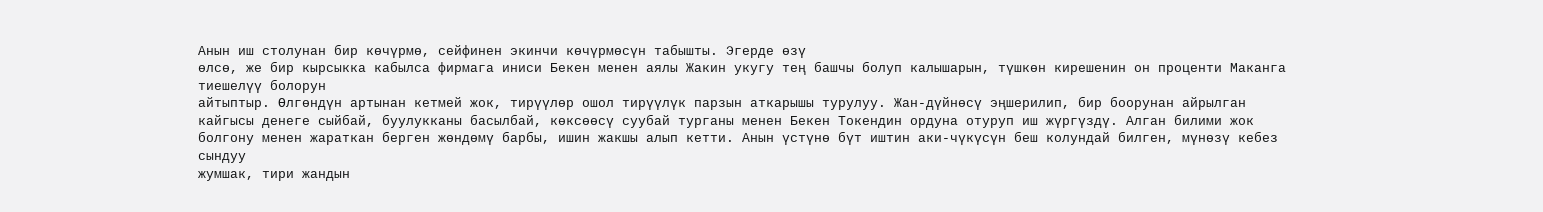Анын иш столунан бир көчүрмө, сейфинен экинчи көчүрмөсүн табышты. Эгерде өзү
өлсө, же бир кырсыкка кабылса фирмага иниси Бекен менен аялы Жакин укугу тең башчы болуп калышарын, түшкөн кирешенин он проценти Маканга тиешелүү болорун
айтыптыр. Өлгөндүн артынан кетмей жок, тирүүлөр ошол тирүүлүк парзын аткарышы турулуу. Жан-дүйнөсү эңшерилип, бир боорунан айрылган кайгысы денеге сыйбай, буулукканы басылбай, көксөөсү суубай турганы менен Бекен Токендин ордуна отуруп иш жүргүздү. Алган билими жок болгону менен жараткан берген жөндөмү барбы, ишин жакшы алып кетти. Анын үстүнө бүт иштин аки-чүкүсүн беш колундай билген, мүнөзү кебез сындуу
жумшак, тири жандын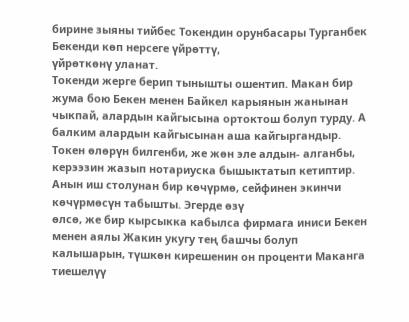бирине зыяны тийбес Токендин орунбасары Турганбек Бекенди көп нерсеге үйрөттү,
үйрөткөнү уланат.
Токенди жерге берип тынышты ошентип. Макан бир жума бою Бекен менен Байкел карыянын жанынан чыкпай, алардын кайгысына ортоктош болуп турду. А балким алардын кайгысынан аша кайгыргандыр. Токен өлөрүн билгенби, же жөн эле алдын- алганбы, керээзин жазып нотариуска бышыктатып кетиптир. Анын иш столунан бир көчүрмө, сейфинен экинчи көчүрмөсүн табышты. Эгерде өзү
өлсө, же бир кырсыкка кабылса фирмага иниси Бекен менен аялы Жакин укугу тең башчы болуп калышарын, түшкөн кирешенин он проценти Маканга тиешелүү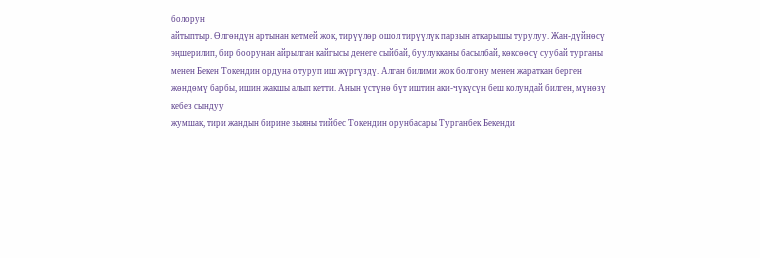болорун
айтыптыр. Өлгөндүн артынан кетмей жок, тирүүлөр ошол тирүүлүк парзын аткарышы турулуу. Жан-дүйнөсү эңшерилип, бир боорунан айрылган кайгысы денеге сыйбай, буулукканы басылбай, көксөөсү суубай турганы менен Бекен Токендин ордуна отуруп иш жүргүздү. Алган билими жок болгону менен жараткан берген жөндөмү барбы, ишин жакшы алып кетти. Анын үстүнө бүт иштин аки-чүкүсүн беш колундай билген, мүнөзү кебез сындуу
жумшак, тири жандын бирине зыяны тийбес Токендин орунбасары Турганбек Бекенди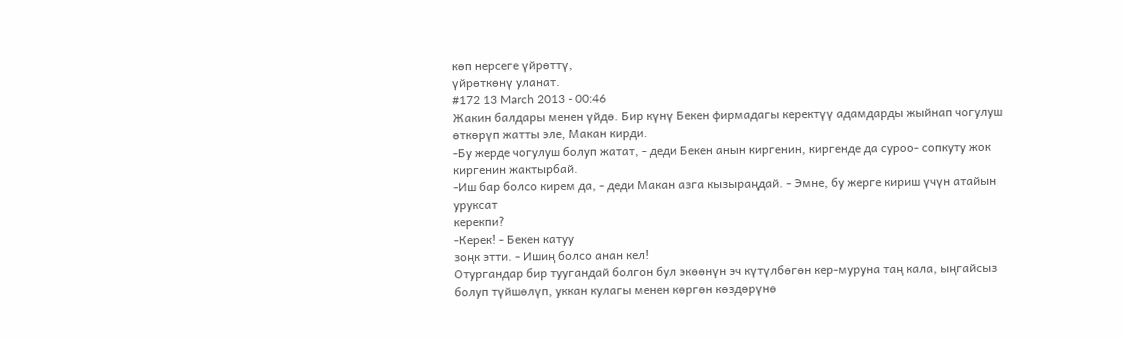көп нерсеге үйрөттү,
үйрөткөнү уланат.
#172 13 March 2013 - 00:46
Жакин балдары менен үйдө. Бир күнү Бекен фирмадагы керектүү адамдарды жыйнап чогулуш өткөрүп жатты эле, Макан кирди.
-Бу жерде чогулуш болуп жатат, - деди Бекен анын киргенин, киргенде да суроо- сопкуту жок киргенин жактырбай.
-Иш бар болсо кирем да, - деди Макан азга кызыраңдай. - Эмне, бу жерге кириш үчүн атайын уруксат
керекпи?
-Керек! - Бекен катуу
зоңк этти. - Ишиң болсо анан кел!
Отургандар бир туугандай болгон бул экөөнүн эч күтүлбөгөн кер-муруна таң кала, ыңгайсыз болуп түйшөлүп, уккан кулагы менен көргөн көздөрүнө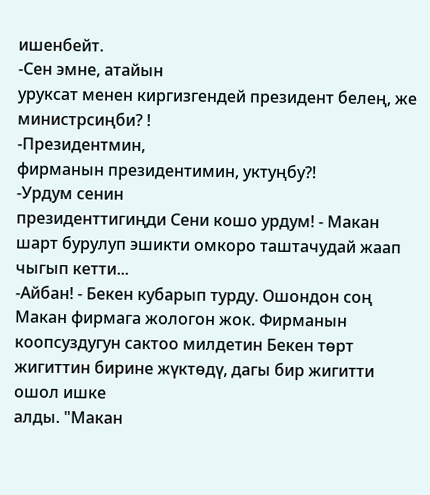ишенбейт.
-Сен эмне, атайын
уруксат менен киргизгендей президент белең, же министрсиңби? !
-Президентмин,
фирманын президентимин, уктуңбу?!
-Урдум сенин
президенттигиңди Сени кошо урдум! - Макан шарт бурулуп эшикти омкоро таштачудай жаап чыгып кетти...
-Айбан! - Бекен кубарып турду. Ошондон соң Макан фирмага жологон жок. Фирманын коопсуздугун сактоо милдетин Бекен төрт жигиттин бирине жүктөдү, дагы бир жигитти ошол ишке
алды. "Макан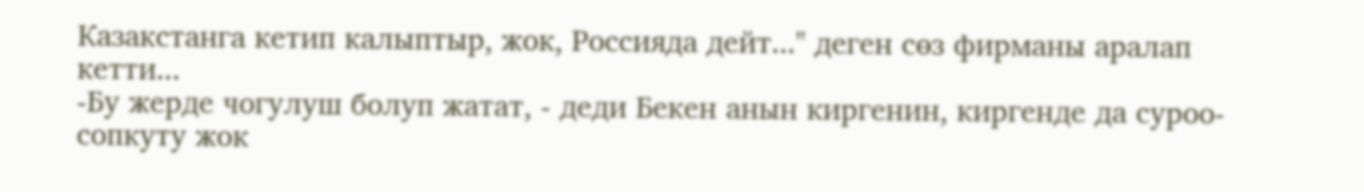Казакстанга кетип калыптыр, жок, Россияда дейт..." деген сөз фирманы аралап кетти...
-Бу жерде чогулуш болуп жатат, - деди Бекен анын киргенин, киргенде да суроо- сопкуту жок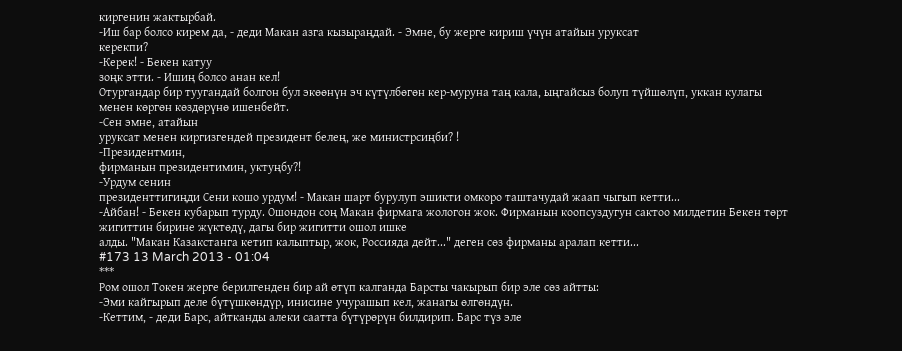киргенин жактырбай.
-Иш бар болсо кирем да, - деди Макан азга кызыраңдай. - Эмне, бу жерге кириш үчүн атайын уруксат
керекпи?
-Керек! - Бекен катуу
зоңк этти. - Ишиң болсо анан кел!
Отургандар бир туугандай болгон бул экөөнүн эч күтүлбөгөн кер-муруна таң кала, ыңгайсыз болуп түйшөлүп, уккан кулагы менен көргөн көздөрүнө ишенбейт.
-Сен эмне, атайын
уруксат менен киргизгендей президент белең, же министрсиңби? !
-Президентмин,
фирманын президентимин, уктуңбу?!
-Урдум сенин
президенттигиңди Сени кошо урдум! - Макан шарт бурулуп эшикти омкоро таштачудай жаап чыгып кетти...
-Айбан! - Бекен кубарып турду. Ошондон соң Макан фирмага жологон жок. Фирманын коопсуздугун сактоо милдетин Бекен төрт жигиттин бирине жүктөдү, дагы бир жигитти ошол ишке
алды. "Макан Казакстанга кетип калыптыр, жок, Россияда дейт..." деген сөз фирманы аралап кетти...
#173 13 March 2013 - 01:04
***
Ром ошол Токен жерге берилгенден бир ай өтүп калганда Барсты чакырып бир эле сөз айтты:
-Эми кайгырып деле бүтүшкөндүр, инисине учурашып кел, жанагы өлгөндүн.
-Кеттим, - деди Барс, айтканды алеки саатта бүтүрөрүн билдирип. Барс түз эле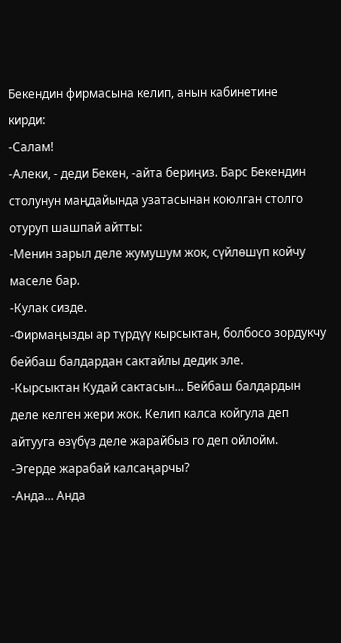Бекендин фирмасына келип, анын кабинетине
кирди:
-Салам!
-Алеки, - деди Бекен, -айта бериңиз. Барс Бекендин столунун маңдайында узатасынан коюлган столго отуруп шашпай айтты:
-Менин зарыл деле жумушум жок, сүйлөшүп койчу маселе бар.
-Кулак сизде.
-Фирмаңызды ар түрдүү кырсыктан, болбосо зордукчу бейбаш балдардан сактайлы дедик эле.
-Кырсыктан Кудай сактасын... Бейбаш балдардын деле келген жери жок. Келип калса койгула деп айтууга өзүбүз деле жарайбыз го деп ойлойм.
-Эгерде жарабай калсаңарчы?
-Анда... Анда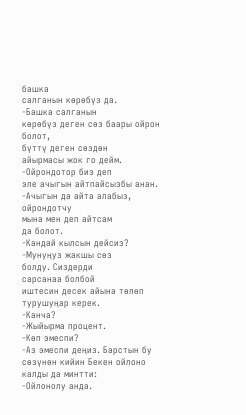башка
салганын көрөбүз да.
-Башка салганын
көрөбүз деген сөз баары ойрон болот,
бүттү деген сөздөн
айырмасы жок го дейм.
-Ойрондотор биз деп
эле ачыгын айтпайсызбы анан.
-Ачыгын да айта алабыз, ойрондотчу
мына мен деп айтсам
да болот.
-Кандай кылсын дейсиз?
-Мунуңуз жакшы сөз
болду. Сиздерди
сарсанаа болбой
иштесин десек айына төлөп турушуңар керек.
-Канча?
-Жыйырма процент.
-Көп эмеспи?
-Аз эмеспи деңиз. Барстын бу сөзүнөн кийин Бекен ойлоно калды да минтти:
-Ойлонолу анда.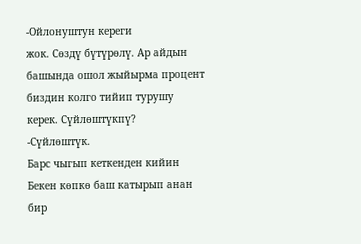-Ойлонуштун кереги
жок. Сөздү бүтүрөлү. Ар айдын башында ошол жыйырма процент биздин колго тийип турушу керек. Сүйлөштүкпү?
-Сүйлөштүк.
Барс чыгып кеткенден кийин Бекен көпкө баш катырып анан бир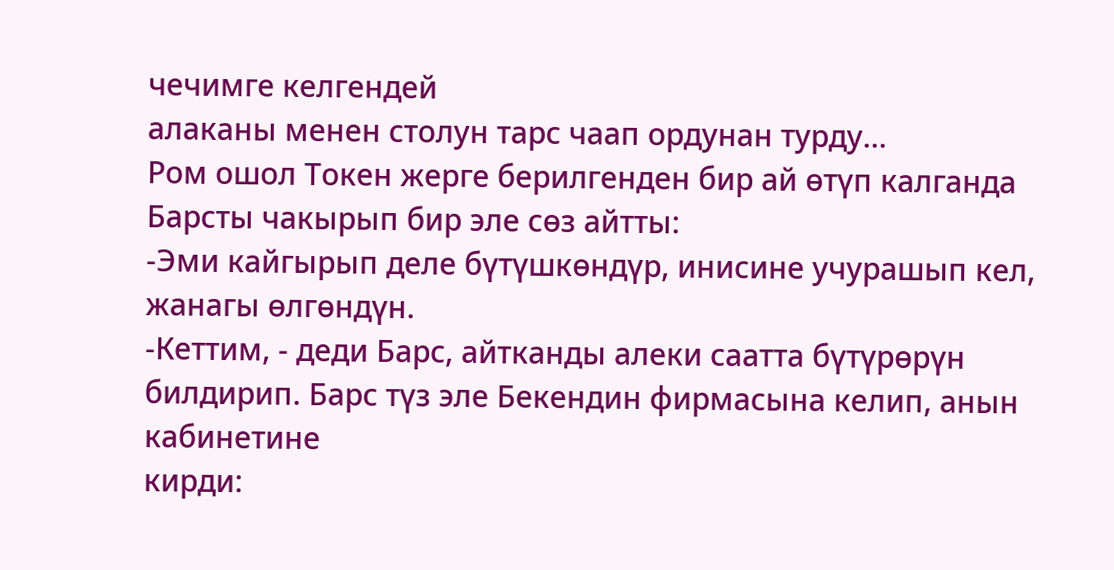чечимге келгендей
алаканы менен столун тарс чаап ордунан турду...
Ром ошол Токен жерге берилгенден бир ай өтүп калганда Барсты чакырып бир эле сөз айтты:
-Эми кайгырып деле бүтүшкөндүр, инисине учурашып кел, жанагы өлгөндүн.
-Кеттим, - деди Барс, айтканды алеки саатта бүтүрөрүн билдирип. Барс түз эле Бекендин фирмасына келип, анын кабинетине
кирди: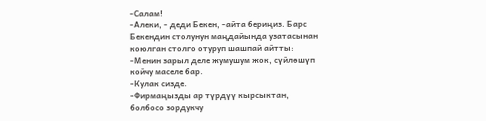-Салам!
-Алеки, - деди Бекен, -айта бериңиз. Барс Бекендин столунун маңдайында узатасынан коюлган столго отуруп шашпай айтты:
-Менин зарыл деле жумушум жок, сүйлөшүп койчу маселе бар.
-Кулак сизде.
-Фирмаңызды ар түрдүү кырсыктан, болбосо зордукчу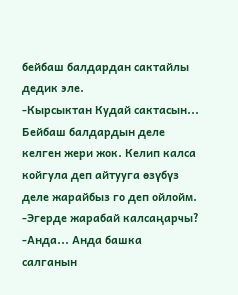бейбаш балдардан сактайлы дедик эле.
-Кырсыктан Кудай сактасын... Бейбаш балдардын деле келген жери жок. Келип калса койгула деп айтууга өзүбүз деле жарайбыз го деп ойлойм.
-Эгерде жарабай калсаңарчы?
-Анда... Анда башка
салганын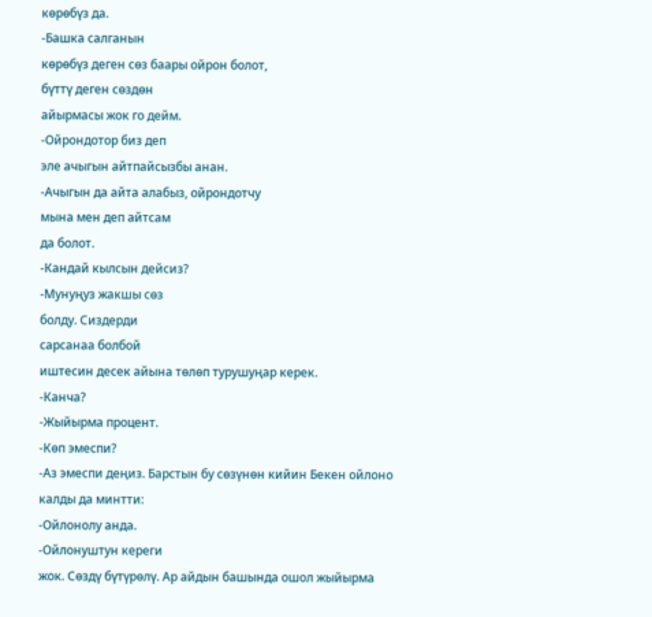көрөбүз да.
-Башка салганын
көрөбүз деген сөз баары ойрон болот,
бүттү деген сөздөн
айырмасы жок го дейм.
-Ойрондотор биз деп
эле ачыгын айтпайсызбы анан.
-Ачыгын да айта алабыз, ойрондотчу
мына мен деп айтсам
да болот.
-Кандай кылсын дейсиз?
-Мунуңуз жакшы сөз
болду. Сиздерди
сарсанаа болбой
иштесин десек айына төлөп турушуңар керек.
-Канча?
-Жыйырма процент.
-Көп эмеспи?
-Аз эмеспи деңиз. Барстын бу сөзүнөн кийин Бекен ойлоно калды да минтти:
-Ойлонолу анда.
-Ойлонуштун кереги
жок. Сөздү бүтүрөлү. Ар айдын башында ошол жыйырма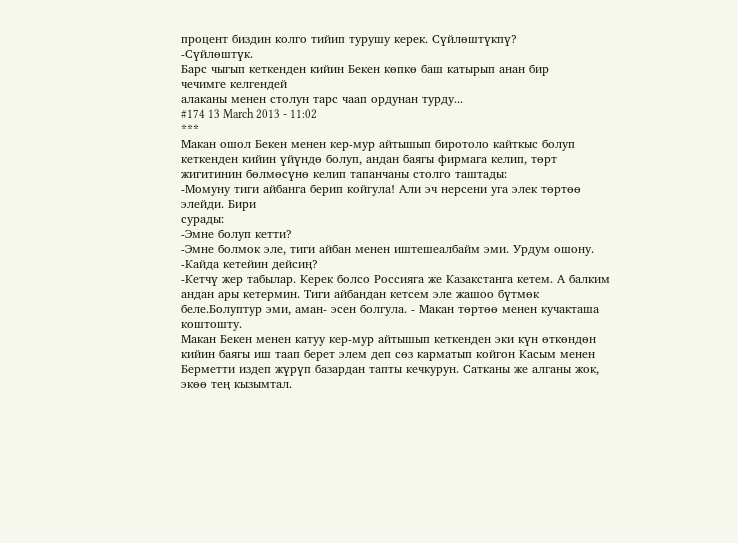процент биздин колго тийип турушу керек. Сүйлөштүкпү?
-Сүйлөштүк.
Барс чыгып кеткенден кийин Бекен көпкө баш катырып анан бир
чечимге келгендей
алаканы менен столун тарс чаап ордунан турду...
#174 13 March 2013 - 11:02
***
Макан ошол Бекен менен кер-мур айтышып биротоло кайткыс болуп кеткенден кийин үйүндө болуп, андан баягы фирмага келип, төрт жигитинин бөлмөсүнө келип тапанчаны столго таштады:
-Момуну тиги айбанга берип койгула! Али эч нерсени уга элек төртөө элейди. Бири
сурады:
-Эмне болуп кетти?
-Эмне болмок эле, тиги айбан менен иштешеалбайм эми. Урдум ошону.
-Кайда кетейин дейсиң?
-Кетчү жер табылар. Керек болсо Россияга же Казакстанга кетем. А балким андан ары кетермин. Тиги айбандан кетсем эле жашоо бүтмөк беле.Болуптур эми, аман- эсен болгула. - Макан төртөө менен кучакташа коштошту.
Макан Бекен менен катуу кер-мур айтышып кеткенден эки күн өткөндөн кийин баягы иш таап берет элем деп сөз карматып койгон Касым менен Берметти издеп жүрүп базардан тапты кечкурун. Сатканы же алганы жок, экөө тең кызымтал.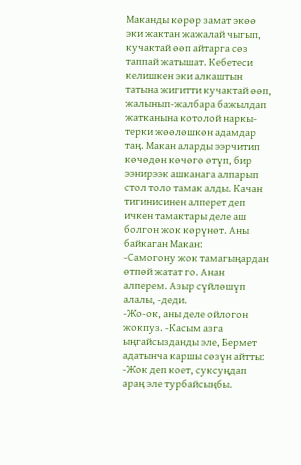Маканды көрөр замат экөө эки жактан жажалай чыгып, кучактай өөп айтарга сөз таппай жатышат. Кебетеси келишкен эки алкаштын татына жигитти кучактай өөп, жалынып-жалбара бажылдап жатканына котолой наркы-терки жөөлөшкөн адамдар таң. Макан аларды ээрчитип көчөдөн көчөгө өтүп, бир ээнирээк ашканага алпарып стол толо тамак алды. Качан тигинисинен алперет деп ичкен тамактары деле аш болгон жок көрүнөт. Аны байкаган Макан:
-Самогону жок тамагыңардан өтпөй жатат го. Анан алперем. Азыр сүйлөшүп алалы, -деди.
-Жо-ок, аны деле ойлогон жокпуз. -Касым азга ыңгайсызданды эле, Бермет адатынча каршы сөзүн айтты:
-Жок деп коет, суксуңдап араң эле турбайсыңбы.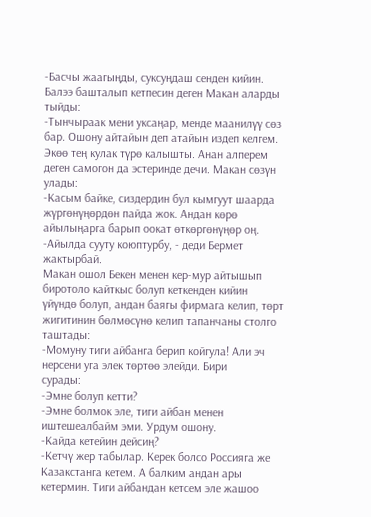-Басчы жаагыңды, суксуңдаш сенден кийин.
Балээ башталып кетпесин деген Макан аларды тыйды:
-Тынчыраак мени уксаңар, менде маанилүү сөз бар. Ошону айтайын деп атайын издеп келгем. Экөө тең кулак түрө калышты. Анан алперем деген самогон да эстеринде дечи. Макан сөзүн улады:
-Касым байке, сиздердин бул кымгуут шаарда жүргөнүңөрдөн пайда жок. Андан көрө айылыңарга барып оокат өткөргөнүңөр оң.
-Айылда сууту коюптурбу, - деди Бермет жактырбай.
Макан ошол Бекен менен кер-мур айтышып биротоло кайткыс болуп кеткенден кийин үйүндө болуп, андан баягы фирмага келип, төрт жигитинин бөлмөсүнө келип тапанчаны столго таштады:
-Момуну тиги айбанга берип койгула! Али эч нерсени уга элек төртөө элейди. Бири
сурады:
-Эмне болуп кетти?
-Эмне болмок эле, тиги айбан менен иштешеалбайм эми. Урдум ошону.
-Кайда кетейин дейсиң?
-Кетчү жер табылар. Керек болсо Россияга же Казакстанга кетем. А балким андан ары кетермин. Тиги айбандан кетсем эле жашоо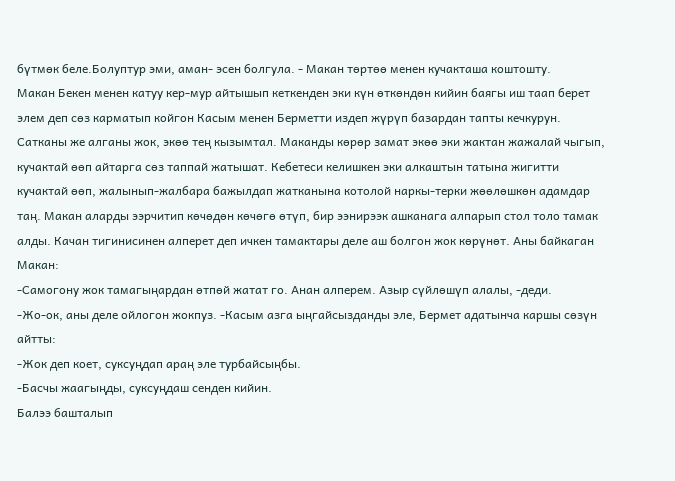бүтмөк беле.Болуптур эми, аман- эсен болгула. - Макан төртөө менен кучакташа коштошту.
Макан Бекен менен катуу кер-мур айтышып кеткенден эки күн өткөндөн кийин баягы иш таап берет элем деп сөз карматып койгон Касым менен Берметти издеп жүрүп базардан тапты кечкурун. Сатканы же алганы жок, экөө тең кызымтал. Маканды көрөр замат экөө эки жактан жажалай чыгып, кучактай өөп айтарга сөз таппай жатышат. Кебетеси келишкен эки алкаштын татына жигитти кучактай өөп, жалынып-жалбара бажылдап жатканына котолой наркы-терки жөөлөшкөн адамдар таң. Макан аларды ээрчитип көчөдөн көчөгө өтүп, бир ээнирээк ашканага алпарып стол толо тамак алды. Качан тигинисинен алперет деп ичкен тамактары деле аш болгон жок көрүнөт. Аны байкаган Макан:
-Самогону жок тамагыңардан өтпөй жатат го. Анан алперем. Азыр сүйлөшүп алалы, -деди.
-Жо-ок, аны деле ойлогон жокпуз. -Касым азга ыңгайсызданды эле, Бермет адатынча каршы сөзүн айтты:
-Жок деп коет, суксуңдап араң эле турбайсыңбы.
-Басчы жаагыңды, суксуңдаш сенден кийин.
Балээ башталып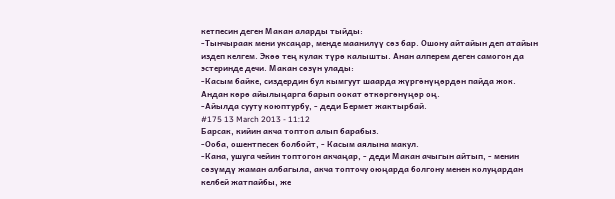кетпесин деген Макан аларды тыйды:
-Тынчыраак мени уксаңар, менде маанилүү сөз бар. Ошону айтайын деп атайын издеп келгем. Экөө тең кулак түрө калышты. Анан алперем деген самогон да эстеринде дечи. Макан сөзүн улады:
-Касым байке, сиздердин бул кымгуут шаарда жүргөнүңөрдөн пайда жок. Андан көрө айылыңарга барып оокат өткөргөнүңөр оң.
-Айылда сууту коюптурбу, - деди Бермет жактырбай.
#175 13 March 2013 - 11:12
Барсак, кийин акча топтоп алып барабыз.
-Ооба, ошентпесек болбойт, - Касым аялына макул.
-Кана, ушуга чейин топтогон акчаңар, - деди Макан ачыгын айтып, - менин сөзүмдү жаман албагыла, акча топточу оюңарда болгону менен колуңардан келбей жатпайбы, же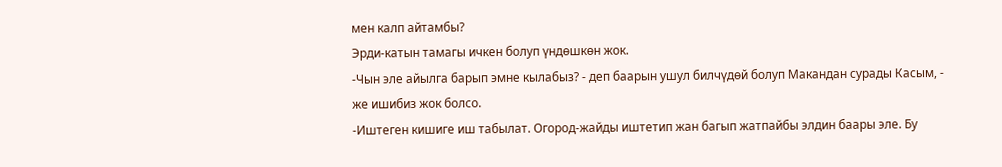мен калп айтамбы?
Эрди-катын тамагы ичкен болуп үндөшкөн жок.
-Чын эле айылга барып эмне кылабыз? - деп баарын ушул билчүдөй болуп Макандан сурады Касым, - же ишибиз жок болсо.
-Иштеген кишиге иш табылат. Огород-жайды иштетип жан багып жатпайбы элдин баары эле. Бу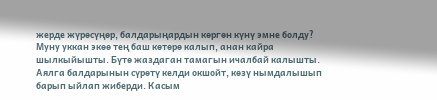жерде жүрөсүңөр, балдарыңардын көргөн күнү эмне болду? Муну уккан экөө тең баш көтөрө калып, анан кайра шылкыйышты. Бүтө жаздаган тамагын ичалбай калышты. Аялга балдарынын сүрөтү келди окшойт, көзү нымдалышып барып ыйлап жиберди. Касым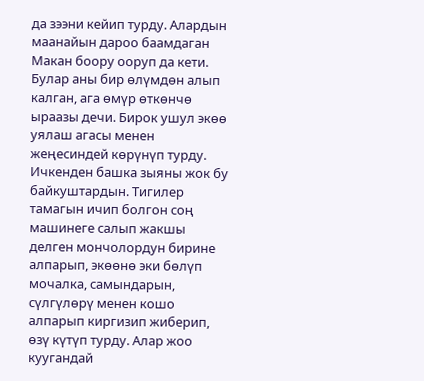да зээни кейип турду. Алардын маанайын дароо баамдаган Макан боору ооруп да кети. Булар аны бир өлүмдөн алып калган, ага өмүр өткөнчө ыраазы дечи. Бирок ушул экөө уялаш агасы менен жеңесиндей көрүнүп турду. Ичкенден башка зыяны жок бу байкуштардын. Тигилер тамагын ичип болгон соң машинеге салып жакшы делген мончолордун бирине алпарып, экөөнө эки бөлүп мочалка, самындарын, сүлгүлөрү менен кошо алпарып киргизип жиберип, өзү күтүп турду. Алар жоо куугандай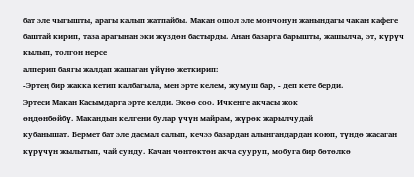бат эле чыгышты, арагы калып жатпайбы. Макан ошол эле мончонун жанындагы чакан кафеге баштай кирип, таза арагынан эки жүздөн бастырды. Анан базарга барышты, жашылча, эт, күрүч кылып, толгон нерсе
алперип баягы жалдап жашаган үйүнө жеткирип:
-Эртең бир жакка кетип калбагыла, мен эрте келем, жумуш бар, - деп кете берди.
Эртеси Макан Касымдарга эрте келди. Экөө соо. Ичкенге акчасы жок
өңдөнбөйбү. Макандын келгени булар үчүн майрам, жүрөк жарылчудай
кубанышат. Бермет бат эле дасмал салып, кечээ базардан алынгандардан коюп, түндө жасаган күрүчүн жылытып, чай сунду. Качан чөнтөктөн акча сууруп, мобуга бир бөтөлкө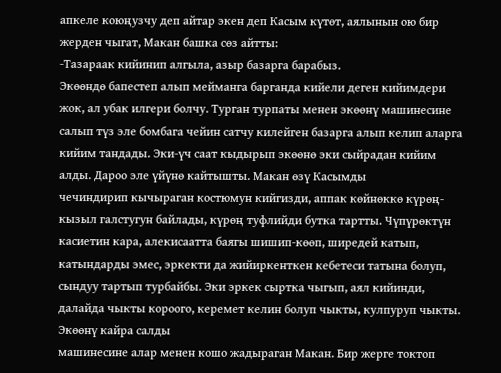апкеле коюңузчу деп айтар экен деп Касым күтөт, аялынын ою бир жерден чыгат, Макан башка сөз айтты:
-Тазараак кийинип алгыла, азыр базарга барабыз.
Экөөндө бапестеп алып мейманга барганда кийели деген кийимдери жок, ал убак илгери болчу. Турган турпаты менен экөөнү машинесине
салып түз эле бомбага чейин сатчу килейген базарга алып келип аларга кийим тандады. Эки-үч саат кыдырып экөөнө эки сыйрадан кийим алды. Дароо эле үйүнө кайтышты. Макан өзү Касымды
чечиндирип кычыраган костюмун кийгизди, аппак көйнөккө күрөң- кызыл галстугун байлады, күрөң туфлийди бутка тартты. Чүпүрөктүн касиетин кара, алекисаатта баягы шишип-көөп, ширедей катып, катындарды эмес, эркекти да жийиркенткен кебетеси татына болуп, сындуу тартып турбайбы. Эки эркек сыртка чыгып, аял кийинди, далайда чыкты короого, керемет келин болуп чыкты, кулпуруп чыкты. Экөөнү кайра салды
машинесине алар менен кошо жадыраган Макан. Бир жерге токтоп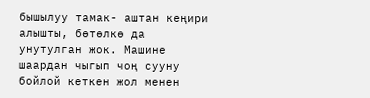бышылуу тамак- аштан кеңири алышты, бөтөлкө да унутулган жок. Машине шаардан чыгып чоң сууну бойлой кеткен жол менен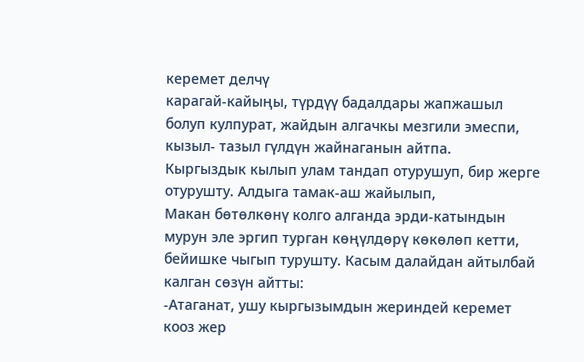керемет делчү
карагай-кайыңы, түрдүү бадалдары жапжашыл болуп кулпурат, жайдын алгачкы мезгили эмеспи, кызыл- тазыл гүлдүн жайнаганын айтпа.
Кыргыздык кылып улам тандап отурушуп, бир жерге отурушту. Алдыга тамак-аш жайылып,
Макан бөтөлкөнү колго алганда эрди-катындын мурун эле эргип турган көңүлдөрү көкөлөп кетти, бейишке чыгып турушту. Касым далайдан айтылбай калган сөзүн айтты:
-Атаганат, ушу кыргызымдын жериндей керемет кооз жер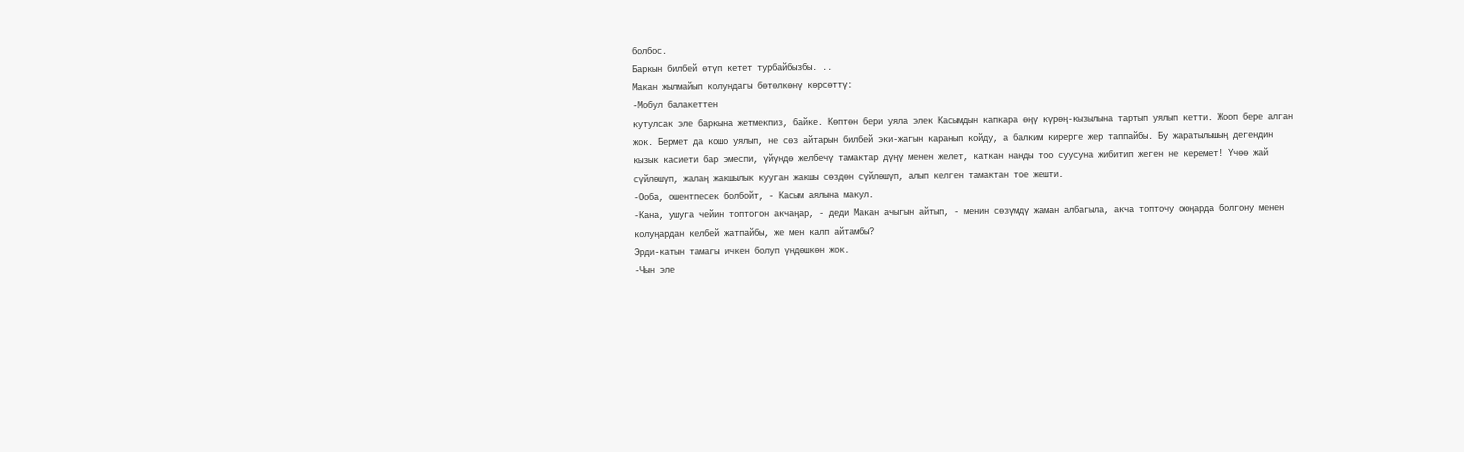болбос.
Баркын билбей өтүп кетет турбайбызбы. ..
Макан жылмайып колундагы бөтөлкөнү көрсөттү:
-Мобул балакеттен
кутулсак эле баркына жетмекпиз, байке. Көптөн бери уяла элек Касымдын капкара өңү күрөң-кызылына тартып уялып кетти. Жооп бере алган жок. Бермет да кошо уялып, не сөз айтарын билбей эки-жагын каранып койду, а балким кирерге жер таппайбы. Бу жаратылышың дегендин кызык касиети бар эмеспи, үйүндө желбечү тамактар дүңү менен желет, каткан нанды тоо суусуна жибитип жеген не керемет! Үчөө жай сүйлөшүп, жалаң жакшылык кууган жакшы сөздөн сүйлөшүп, алып келген тамактан тое жешти.
-Ооба, ошентпесек болбойт, - Касым аялына макул.
-Кана, ушуга чейин топтогон акчаңар, - деди Макан ачыгын айтып, - менин сөзүмдү жаман албагыла, акча топточу оюңарда болгону менен колуңардан келбей жатпайбы, же мен калп айтамбы?
Эрди-катын тамагы ичкен болуп үндөшкөн жок.
-Чын эле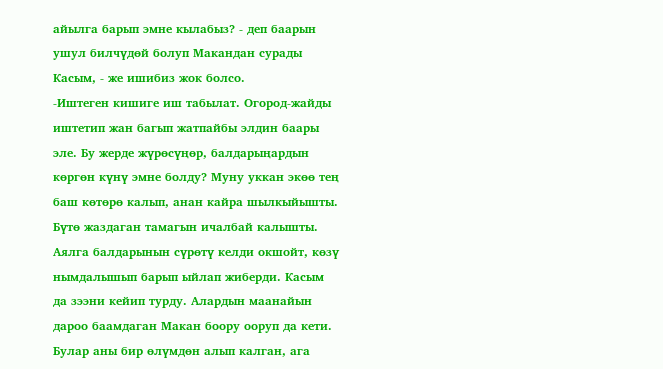айылга барып эмне кылабыз? - деп баарын ушул билчүдөй болуп Макандан сурады Касым, - же ишибиз жок болсо.
-Иштеген кишиге иш табылат. Огород-жайды иштетип жан багып жатпайбы элдин баары эле. Бу жерде жүрөсүңөр, балдарыңардын көргөн күнү эмне болду? Муну уккан экөө тең баш көтөрө калып, анан кайра шылкыйышты. Бүтө жаздаган тамагын ичалбай калышты. Аялга балдарынын сүрөтү келди окшойт, көзү нымдалышып барып ыйлап жиберди. Касым да зээни кейип турду. Алардын маанайын дароо баамдаган Макан боору ооруп да кети. Булар аны бир өлүмдөн алып калган, ага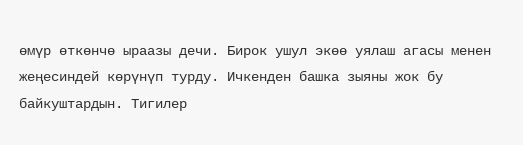өмүр өткөнчө ыраазы дечи. Бирок ушул экөө уялаш агасы менен жеңесиндей көрүнүп турду. Ичкенден башка зыяны жок бу байкуштардын. Тигилер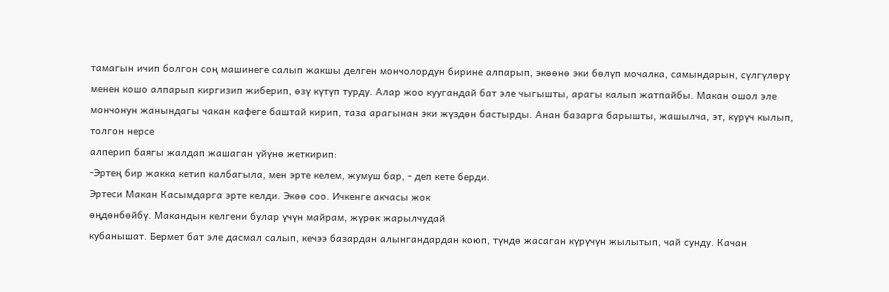тамагын ичип болгон соң машинеге салып жакшы делген мончолордун бирине алпарып, экөөнө эки бөлүп мочалка, самындарын, сүлгүлөрү менен кошо алпарып киргизип жиберип, өзү күтүп турду. Алар жоо куугандай бат эле чыгышты, арагы калып жатпайбы. Макан ошол эле мончонун жанындагы чакан кафеге баштай кирип, таза арагынан эки жүздөн бастырды. Анан базарга барышты, жашылча, эт, күрүч кылып, толгон нерсе
алперип баягы жалдап жашаган үйүнө жеткирип:
-Эртең бир жакка кетип калбагыла, мен эрте келем, жумуш бар, - деп кете берди.
Эртеси Макан Касымдарга эрте келди. Экөө соо. Ичкенге акчасы жок
өңдөнбөйбү. Макандын келгени булар үчүн майрам, жүрөк жарылчудай
кубанышат. Бермет бат эле дасмал салып, кечээ базардан алынгандардан коюп, түндө жасаган күрүчүн жылытып, чай сунду. Качан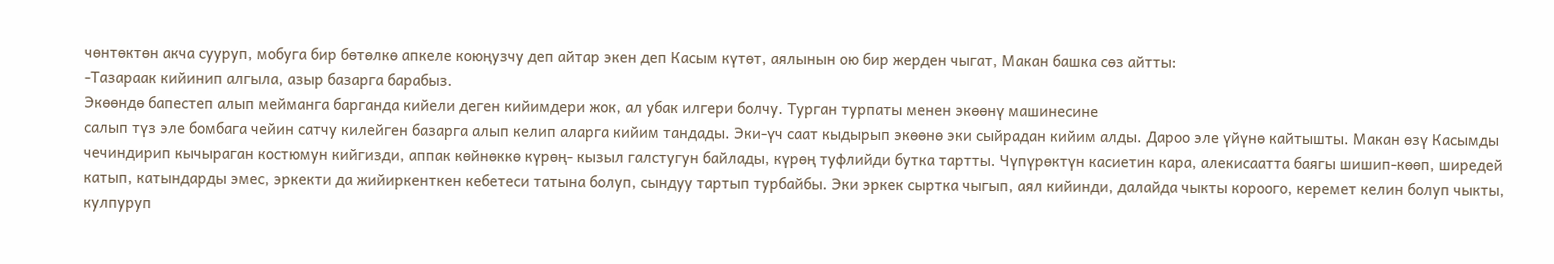чөнтөктөн акча сууруп, мобуга бир бөтөлкө апкеле коюңузчу деп айтар экен деп Касым күтөт, аялынын ою бир жерден чыгат, Макан башка сөз айтты:
-Тазараак кийинип алгыла, азыр базарга барабыз.
Экөөндө бапестеп алып мейманга барганда кийели деген кийимдери жок, ал убак илгери болчу. Турган турпаты менен экөөнү машинесине
салып түз эле бомбага чейин сатчу килейген базарга алып келип аларга кийим тандады. Эки-үч саат кыдырып экөөнө эки сыйрадан кийим алды. Дароо эле үйүнө кайтышты. Макан өзү Касымды
чечиндирип кычыраган костюмун кийгизди, аппак көйнөккө күрөң- кызыл галстугун байлады, күрөң туфлийди бутка тартты. Чүпүрөктүн касиетин кара, алекисаатта баягы шишип-көөп, ширедей катып, катындарды эмес, эркекти да жийиркенткен кебетеси татына болуп, сындуу тартып турбайбы. Эки эркек сыртка чыгып, аял кийинди, далайда чыкты короого, керемет келин болуп чыкты, кулпуруп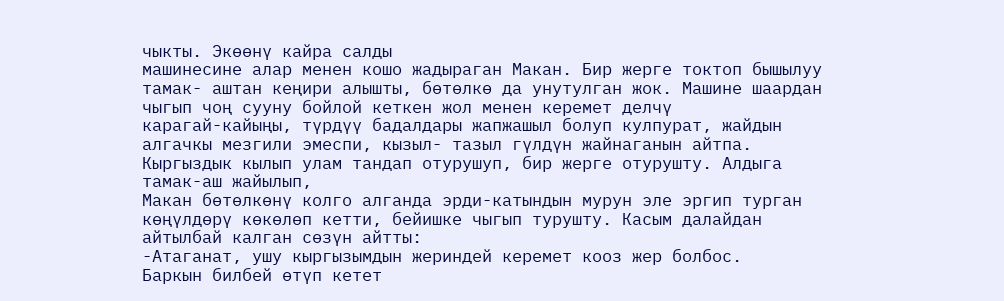чыкты. Экөөнү кайра салды
машинесине алар менен кошо жадыраган Макан. Бир жерге токтоп бышылуу тамак- аштан кеңири алышты, бөтөлкө да унутулган жок. Машине шаардан чыгып чоң сууну бойлой кеткен жол менен керемет делчү
карагай-кайыңы, түрдүү бадалдары жапжашыл болуп кулпурат, жайдын алгачкы мезгили эмеспи, кызыл- тазыл гүлдүн жайнаганын айтпа.
Кыргыздык кылып улам тандап отурушуп, бир жерге отурушту. Алдыга тамак-аш жайылып,
Макан бөтөлкөнү колго алганда эрди-катындын мурун эле эргип турган көңүлдөрү көкөлөп кетти, бейишке чыгып турушту. Касым далайдан айтылбай калган сөзүн айтты:
-Атаганат, ушу кыргызымдын жериндей керемет кооз жер болбос.
Баркын билбей өтүп кетет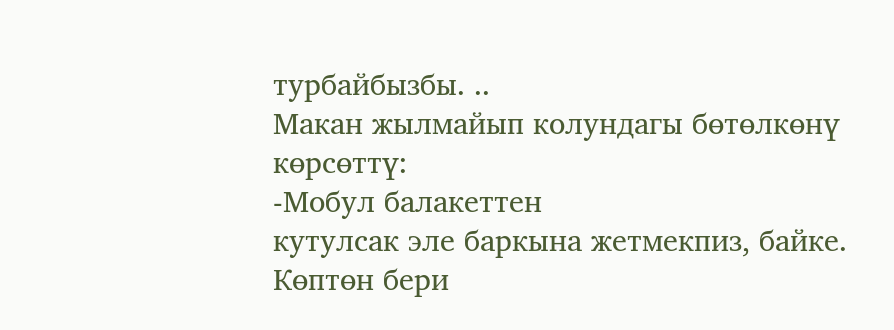турбайбызбы. ..
Макан жылмайып колундагы бөтөлкөнү көрсөттү:
-Мобул балакеттен
кутулсак эле баркына жетмекпиз, байке. Көптөн бери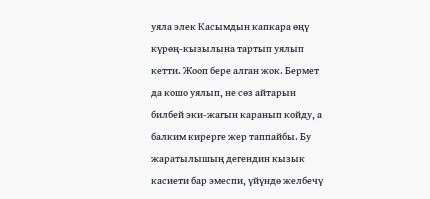уяла элек Касымдын капкара өңү күрөң-кызылына тартып уялып кетти. Жооп бере алган жок. Бермет да кошо уялып, не сөз айтарын билбей эки-жагын каранып койду, а балким кирерге жер таппайбы. Бу жаратылышың дегендин кызык касиети бар эмеспи, үйүндө желбечү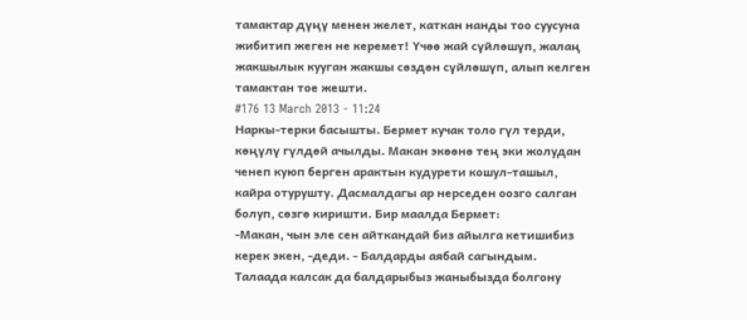тамактар дүңү менен желет, каткан нанды тоо суусуна жибитип жеген не керемет! Үчөө жай сүйлөшүп, жалаң жакшылык кууган жакшы сөздөн сүйлөшүп, алып келген тамактан тое жешти.
#176 13 March 2013 - 11:24
Наркы-терки басышты. Бермет кучак толо гүл терди, көңүлү гүлдөй ачылды. Макан экөөнө тең эки жолудан ченеп куюп берген арактын кудурети кошул-ташыл,
кайра отурушту. Дасмалдагы ар нерседен оозго салган болуп, сөзгө киришти. Бир маалда Бермет:
-Макан, чын эле сен айткандай биз айылга кетишибиз керек экен, -деди. - Балдарды аябай сагындым. Талаада калсак да балдарыбыз жаныбызда болгону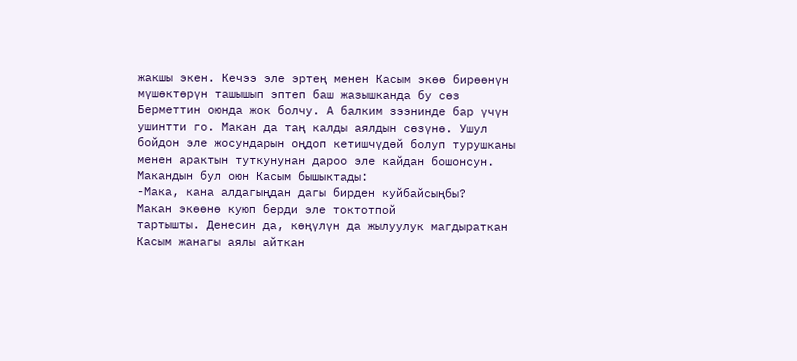жакшы экен. Кечээ эле эртең менен Касым экөө бирөөнүн мүшөктөрүн ташышып эптеп баш жазышканда бу сөз Берметтин оюнда жок болчу. А балким зээнинде бар үчүн ушинтти го. Макан да таң калды аялдын сөзүнө. Ушул бойдон эле жосундарын оңдоп кетишчүдөй болуп турушканы менен арактын туткунунан дароо эле кайдан бошонсун. Макандын бул оюн Касым бышыктады:
-Мака, кана алдагыңдан дагы бирден куйбайсыңбы?
Макан экөөнө куюп берди эле токтотпой
тартышты. Денесин да, көңүлүн да жылуулук магдыраткан Касым жанагы аялы айткан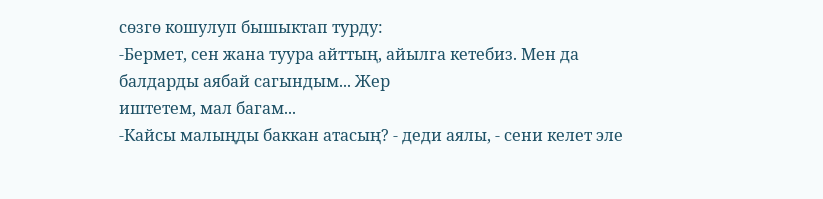сөзгө кошулуп бышыктап турду:
-Бермет, сен жана туура айттың, айылга кетебиз. Мен да балдарды аябай сагындым... Жер
иштетем, мал багам...
-Кайсы малыңды баккан атасың? - деди аялы, - сени келет эле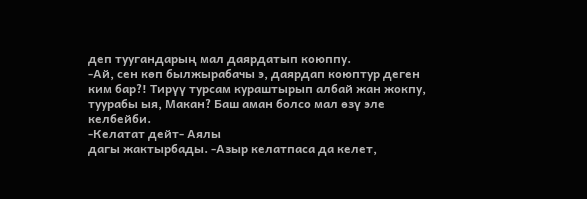деп туугандарың мал даярдатып коюппу.
-Ай, сен көп былжырабачы э, даярдап коюптур деген ким бар?! Тирүү турсам кураштырып албай жан жокпу, туурабы ыя, Макан? Баш аман болсо мал өзү эле келбейби.
-Келатат дейт- Аялы
дагы жактырбады. -Азыр келатпаса да келет,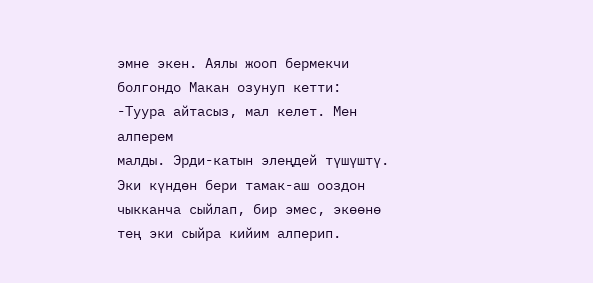эмне экен. Аялы жооп бермекчи болгондо Макан озунуп кетти:
-Туура айтасыз, мал келет. Мен алперем
малды. Эрди-катын элеңдей түшүштү. Эки күндөн бери тамак-аш ооздон чыкканча сыйлап, бир эмес, экөөнө тең эки сыйра кийим алперип.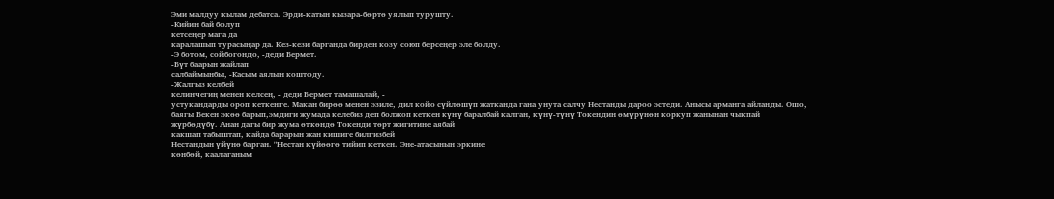Эми малдуу кылам дебатса. Эрди-катын кызара-бөртө уялып турушту.
-Кийин бай болуп
кетсеңер мага да
каралашып турасыңар да. Кез-кези барганда бирден козу союп берсеңер эле болду.
-Э ботом, сойбогондо, -деди Бермет.
-Бүт баарын жайлап
салбаймынбы, -Касым аялын коштоду.
-Жалгыз келбей
келинчегиң менен келсең, - деди Бермет тамашалай, -
устукандарды ороп кеткенге. Макан бирөө менен эзиле, дил койо сүйлөшүп жатканда гана унута салчу Нестанды дароо эстеди. Анысы арманга айланды. Ошо, баягы Бекен экөө барып,эмдиги жумада келебиз деп болжоп кеткен күнү баралбай калган, күнү-түнү Токендин өмүрүнөн коркуп жанынан чыкпай жүрбөдүбү. Анан дагы бир жума өткөндө Токенди төрт жигитине аябай
какшап табыштап, кайда барарын жан кишиге билгизбей
Нестандын үйүнө барган. "Нестан күйөөгө тийип кеткен. Эне-атасынын эркине
көнбөй, каалаганым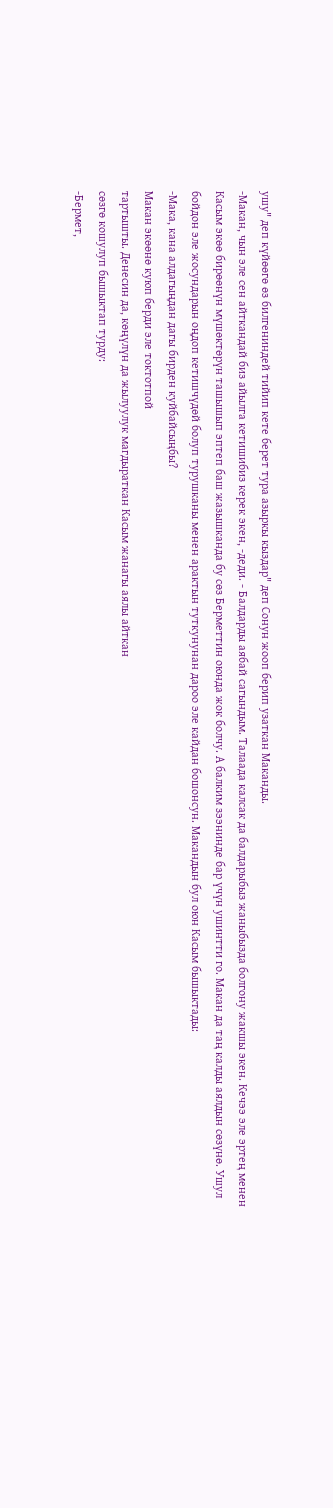ушу" деп күйөөгө өз билгениндей тийип кете берет тура азыркы кыздар" деп Сонун жооп берип узаткан Маканды.
-Макан, чын эле сен айткандай биз айылга кетишибиз керек экен, -деди. - Балдарды аябай сагындым. Талаада калсак да балдарыбыз жаныбызда болгону жакшы экен. Кечээ эле эртең менен Касым экөө бирөөнүн мүшөктөрүн ташышып эптеп баш жазышканда бу сөз Берметтин оюнда жок болчу. А балким зээнинде бар үчүн ушинтти го. Макан да таң калды аялдын сөзүнө. Ушул бойдон эле жосундарын оңдоп кетишчүдөй болуп турушканы менен арактын туткунунан дароо эле кайдан бошонсун. Макандын бул оюн Касым бышыктады:
-Мака, кана алдагыңдан дагы бирден куйбайсыңбы?
Макан экөөнө куюп берди эле токтотпой
тартышты. Денесин да, көңүлүн да жылуулук магдыраткан Касым жанагы аялы айткан
сөзгө кошулуп бышыктап турду:
-Бермет,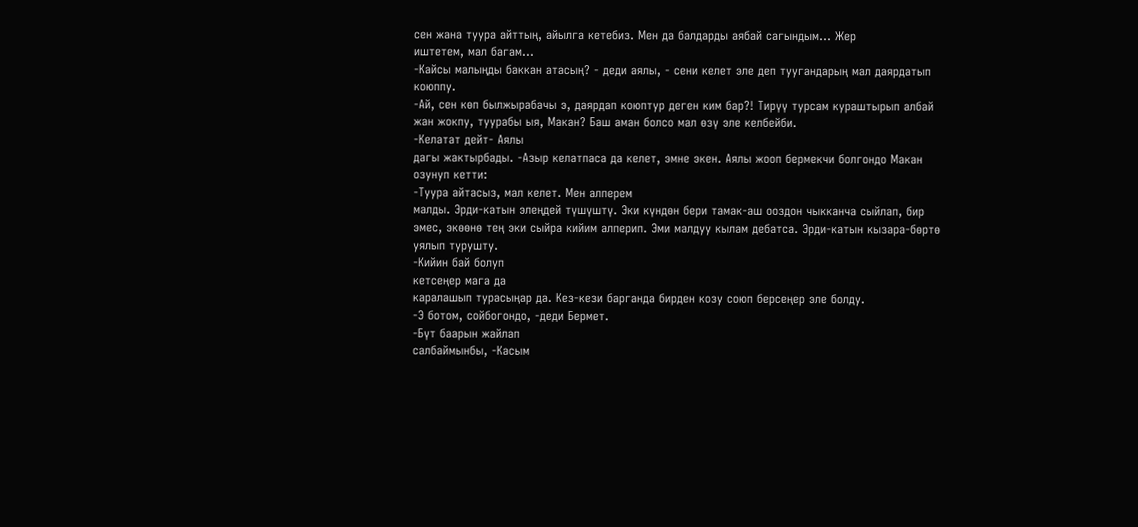сен жана туура айттың, айылга кетебиз. Мен да балдарды аябай сагындым... Жер
иштетем, мал багам...
-Кайсы малыңды баккан атасың? - деди аялы, - сени келет эле деп туугандарың мал даярдатып коюппу.
-Ай, сен көп былжырабачы э, даярдап коюптур деген ким бар?! Тирүү турсам кураштырып албай жан жокпу, туурабы ыя, Макан? Баш аман болсо мал өзү эле келбейби.
-Келатат дейт- Аялы
дагы жактырбады. -Азыр келатпаса да келет, эмне экен. Аялы жооп бермекчи болгондо Макан озунуп кетти:
-Туура айтасыз, мал келет. Мен алперем
малды. Эрди-катын элеңдей түшүштү. Эки күндөн бери тамак-аш ооздон чыкканча сыйлап, бир эмес, экөөнө тең эки сыйра кийим алперип. Эми малдуу кылам дебатса. Эрди-катын кызара-бөртө уялып турушту.
-Кийин бай болуп
кетсеңер мага да
каралашып турасыңар да. Кез-кези барганда бирден козу союп берсеңер эле болду.
-Э ботом, сойбогондо, -деди Бермет.
-Бүт баарын жайлап
салбаймынбы, -Касым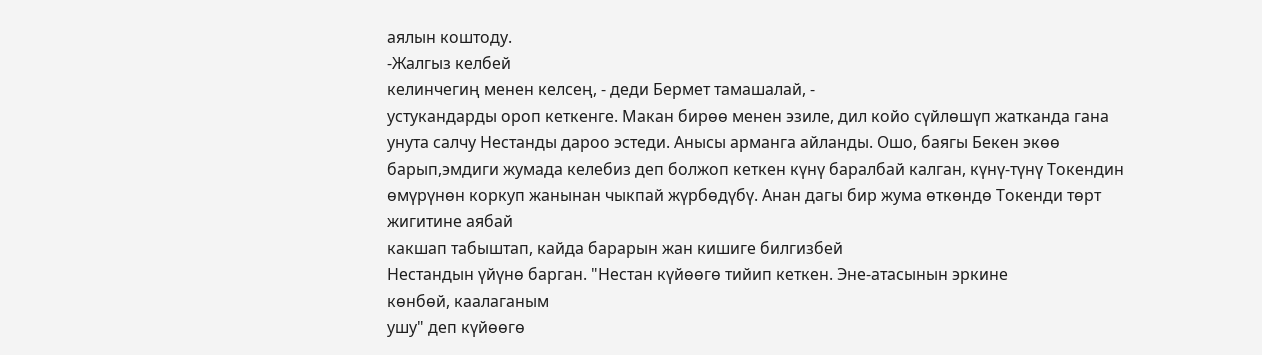аялын коштоду.
-Жалгыз келбей
келинчегиң менен келсең, - деди Бермет тамашалай, -
устукандарды ороп кеткенге. Макан бирөө менен эзиле, дил койо сүйлөшүп жатканда гана унута салчу Нестанды дароо эстеди. Анысы арманга айланды. Ошо, баягы Бекен экөө барып,эмдиги жумада келебиз деп болжоп кеткен күнү баралбай калган, күнү-түнү Токендин өмүрүнөн коркуп жанынан чыкпай жүрбөдүбү. Анан дагы бир жума өткөндө Токенди төрт жигитине аябай
какшап табыштап, кайда барарын жан кишиге билгизбей
Нестандын үйүнө барган. "Нестан күйөөгө тийип кеткен. Эне-атасынын эркине
көнбөй, каалаганым
ушу" деп күйөөгө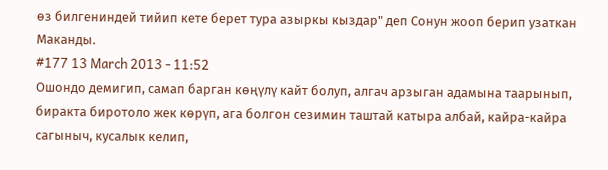өз билгениндей тийип кете берет тура азыркы кыздар" деп Сонун жооп берип узаткан Маканды.
#177 13 March 2013 - 11:52
Ошондо демигип, самап барган көңүлү кайт болуп, алгач арзыган адамына таарынып, биракта биротоло жек көрүп, ага болгон сезимин таштай катыра албай, кайра-кайра сагыныч, кусалык келип,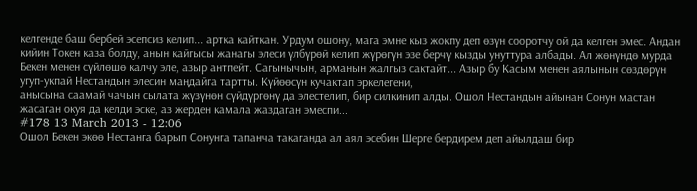келгенде баш бербей эсепсиз келип... артка кайткан. Урдум ошону, мага эмне кыз жокпу деп өзүн сооротчу ой да келген эмес. Андан кийин Токен каза болду, анын кайгысы жанагы элеси үлбүрөй келип жүрөгүн эзе берчү кызды унуттура албады. Ал жөнүндө мурда Бекен менен сүйлөшө калчу эле, азыр антпейт. Сагынычын, арманын жалгыз сактайт... Азыр бу Касым менен аялынын сөздөрүн угуп-укпай Нестандын элесин маңдайга тартты. Күйөөсүн кучактап эркелегени,
анысына саамай чачын сылата жүзүнөн сүйдүргөнү да элестелип, бир силкинип алды. Ошол Нестандын айынан Сонун мастан жасаган окуя да келди эске, аз жерден камала жаздаган эмеспи...
#178 13 March 2013 - 12:06
Ошол Бекен экөө Нестанга барып Сонунга тапанча такаганда ал аял эсебин Шерге бердирем деп айылдаш бир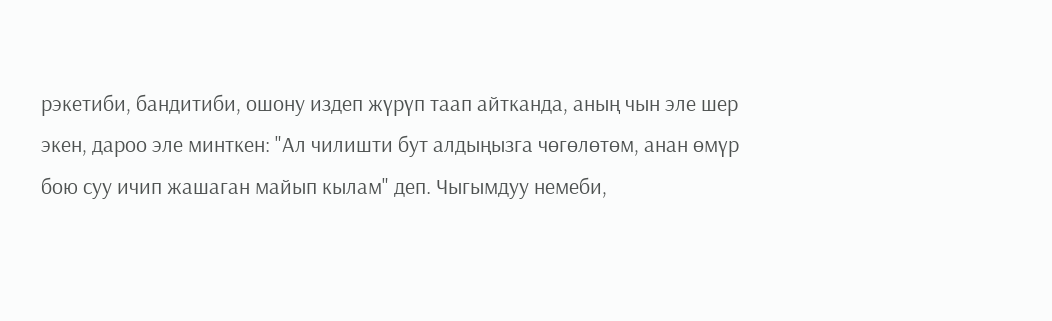рэкетиби, бандитиби, ошону издеп жүрүп таап айтканда, аның чын эле шер экен, дароо эле минткен: "Ал чилишти бут алдыңызга чөгөлөтөм, анан өмүр бою суу ичип жашаган майып кылам" деп. Чыгымдуу немеби,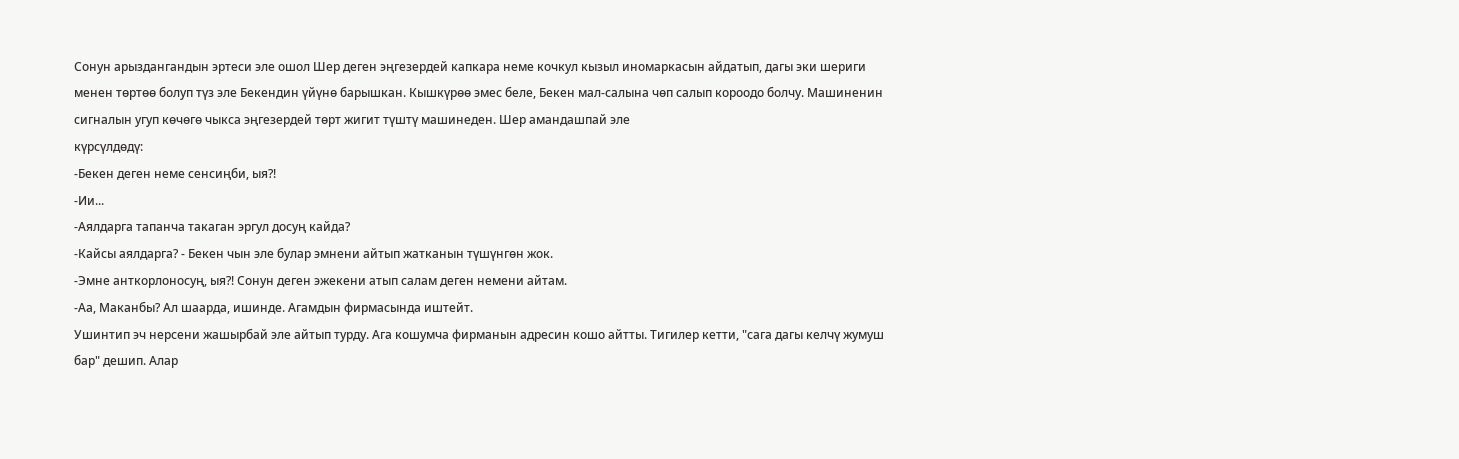Сонун арыздангандын эртеси эле ошол Шер деген эңгезердей капкара неме кочкул кызыл иномаркасын айдатып, дагы эки шериги менен төртөө болуп түз эле Бекендин үйүнө барышкан. Кышкүрөө эмес беле, Бекен мал-салына чөп салып короодо болчу. Машиненин сигналын угуп көчөгө чыкса эңгезердей төрт жигит түштү машинеден. Шер амандашпай эле
күрсүлдөдү:
-Бекен деген неме сенсиңби, ыя?!
-Ии...
-Аялдарга тапанча такаган эргул досуң кайда?
-Кайсы аялдарга? - Бекен чын эле булар эмнени айтып жатканын түшүнгөн жок.
-Эмне анткорлоносуң, ыя?! Сонун деген эжекени атып салам деген немени айтам.
-Аа, Маканбы? Ал шаарда, ишинде. Агамдын фирмасында иштейт.
Ушинтип эч нерсени жашырбай эле айтып турду. Ага кошумча фирманын адресин кошо айтты. Тигилер кетти, "сага дагы келчү жумуш бар" дешип. Алар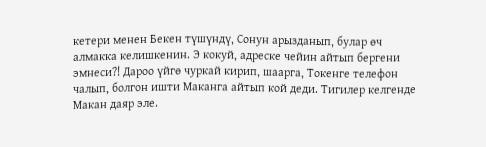кетери менен Бекен түшүндү, Сонун арызданып, булар өч алмакка келишкенин. Э кокуй, адреске чейин айтып бергени эмнеси?! Дароо үйгө чуркай кирип, шаарга, Токенге телефон чалып, болгон ишти Маканга айтып кой деди. Тигилер келгенде Макан даяр эле.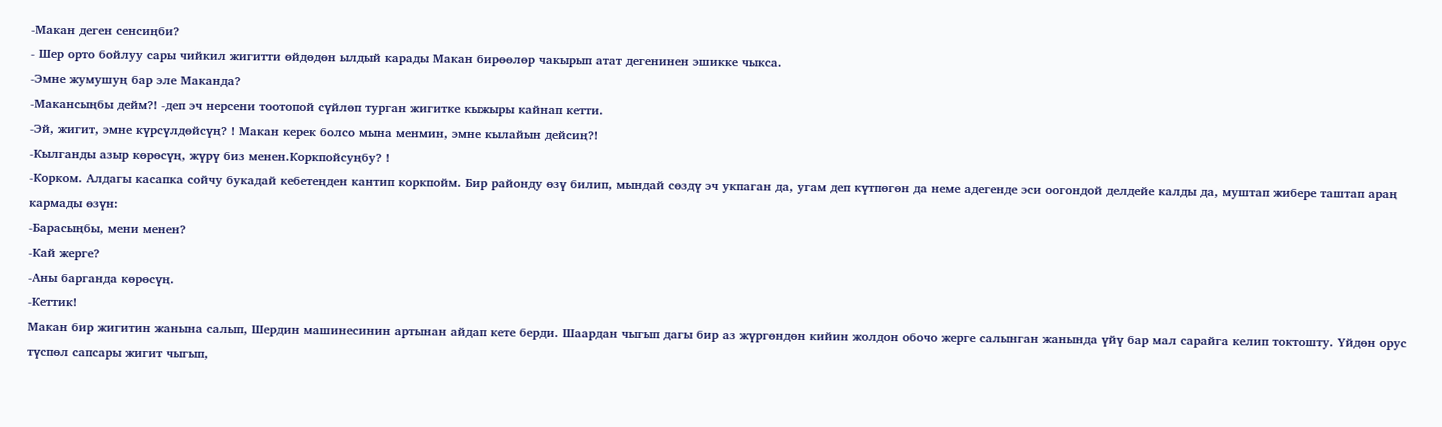-Макан деген сенсиңби?
- Шер орто бойлуу сары чийкил жигитти өйдөдөн ылдый карады Макан бирөөлөр чакырып атат дегенинен эшикке чыкса.
-Эмне жумушуң бар эле Маканда?
-Макансыңбы дейм?! -деп эч нерсени тоотопой сүйлөп турган жигитке кыжыры кайнап кетти.
-Эй, жигит, эмне күрсүлдөйсүң? ! Макан керек болсо мына менмин, эмне кылайын дейсиң?!
-Кылганды азыр көрөсүң, жүрү биз менен.Коркпойсуңбу? !
-Корком. Алдагы касапка сойчу букадай кебетеңден кантип коркпойм. Бир районду өзү билип, мындай сөздү эч укпаган да, угам деп күтпөгөн да неме адегенде эси оогондой делдейе калды да, муштап жибере таштап араң кармады өзүн:
-Барасыңбы, мени менен?
-Кай жерге?
-Аны барганда көрөсүң.
-Кеттик!
Макан бир жигитин жанына салып, Шердин машинесинин артынан айдап кете берди. Шаардан чыгып дагы бир аз жүргөндөн кийин жолдон обочо жерге салынган жанында үйү бар мал сарайга келип токтошту. Үйдөн орус түспөл сапсары жигит чыгып,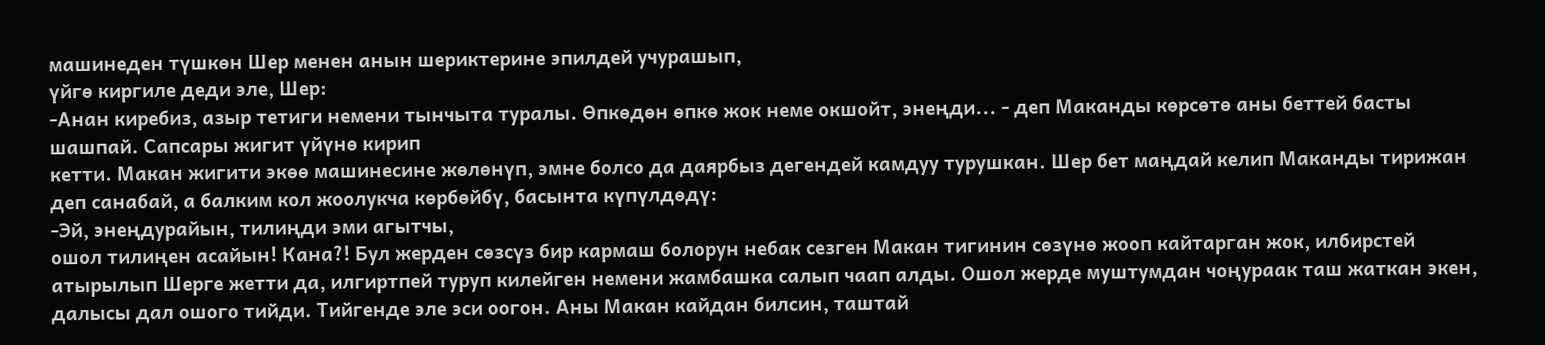машинеден түшкөн Шер менен анын шериктеринe эпилдей учурашып,
үйгө киргиле деди эле, Шер:
-Анан киребиз, азыр тетиги немени тынчыта туралы. Өпкөдөн өпкө жок неме окшойт, энеңди... - деп Маканды көрсөтө аны беттей басты шашпай. Сапсары жигит үйүнө кирип
кетти. Макан жигити экөө машинесине жөлөнүп, эмне болсо да даярбыз дегендей камдуу турушкан. Шер бет маңдай келип Маканды тирижан деп санабай, а балким кол жоолукча көрбөйбү, басынта күпүлдөдү:
-Эй, энеңдурайын, тилиңди эми агытчы,
ошол тилиңен асайын! Кана?! Бул жерден сөзсүз бир кармаш болорун небак сезген Макан тигинин сөзүнө жооп кайтарган жок, илбирстей атырылып Шерге жетти да, илгиртпей туруп килейген немени жамбашка салып чаап алды. Ошол жерде муштумдан чоңураак таш жаткан экен, далысы дал ошого тийди. Тийгенде эле эси оогон. Аны Макан кайдан билсин, таштай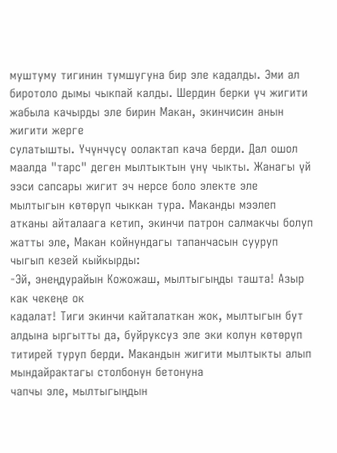муштуму тигинин тумшугуна бир эле кадалды. Эми ал биротоло дымы чыкпай калды. Шердин берки үч жигити жабыла качырды эле бирин Макан, экинчисин анын жигити жерге
сулатышты. Үчүнчүсү оолактап кача берди. Дал ошол маалда "тарс" деген мылтыктын үнү чыкты. Жанагы үй ээси сапсары жигит эч нерсе боло электе эле мылтыгын көтөрүп чыккан тура. Маканды мээлеп атканы айталаага кетип, экинчи патрон салмакчы болуп жатты эле, Макан койнундагы тапанчасын сууруп чыгып кезей кыйкырды:
-Эй, энеңдурайын Кожожаш, мылтыгыңды ташта! Азыр как чекеңе ок
кадалат! Тиги экинчи кайталаткан жок, мылтыгын бут алдына ыргытты да, буйруксуз эле эки колун көтөрүп титирей туруп берди. Макандын жигити мылтыкты алып мындайрактагы столбонун бетонуна
чапчы эле, мылтыгыңдын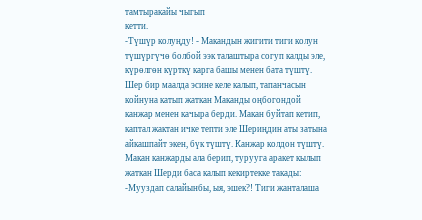тамтыракайы чыгып
кетти.
-Түшүр колуңду! - Макандын жигити тиги колун түшүргүчө болбой ээк талаштыра согуп калды эле, күрөлгөн күрткү карга башы менен бата түштү.
Шер бир маалда эсине келе калып, тапанчасын койнуна катып жаткан Маканды оңбогондой канжар менен качыра берди. Макан буйтап кетип, каптал жактан ичке тепти эле Шериңдин аты затына айкашпайт экен, бүк түштү. Канжар колдон түштү. Макан канжарды ала берип, турууга аракет кылып жаткан Шерди баса калып кекиртекке такады:
-Мууздап салайынбы, ыя, эшек?! Тиги жанталаша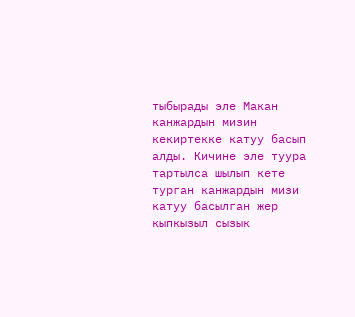тыбырады эле Макан канжардын мизин кекиртекке катуу басып алды. Кичине эле туура тартылса шылып кете турган канжардын мизи катуу басылган жер кыпкызыл сызык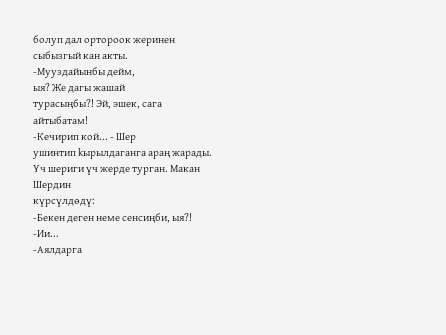болуп дал ортороок жеринен сыбызгый кан акты.
-Мууздайынбы дейм,
ыя? Же дагы жашай
турасыңбы?! Эй, эшек, сага айтыбатам!
-Кечирип кой... - Шер
ушинтип kырылдаганга араң жарады. Үч шериги үч жерде турган. Макан Шердин
күрсүлдөдү:
-Бекен деген неме сенсиңби, ыя?!
-Ии...
-Аялдарга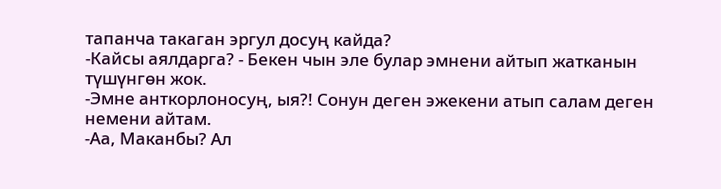тапанча такаган эргул досуң кайда?
-Кайсы аялдарга? - Бекен чын эле булар эмнени айтып жатканын түшүнгөн жок.
-Эмне анткорлоносуң, ыя?! Сонун деген эжекени атып салам деген немени айтам.
-Аа, Маканбы? Ал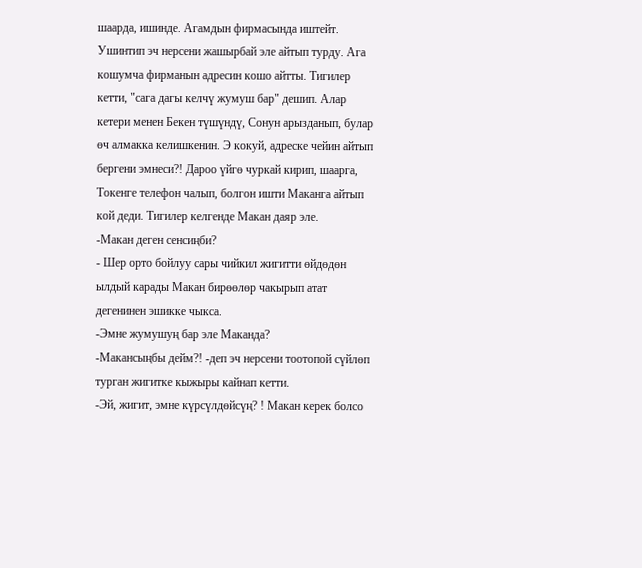шаарда, ишинде. Агамдын фирмасында иштейт.
Ушинтип эч нерсени жашырбай эле айтып турду. Ага кошумча фирманын адресин кошо айтты. Тигилер кетти, "сага дагы келчү жумуш бар" дешип. Алар кетери менен Бекен түшүндү, Сонун арызданып, булар өч алмакка келишкенин. Э кокуй, адреске чейин айтып бергени эмнеси?! Дароо үйгө чуркай кирип, шаарга, Токенге телефон чалып, болгон ишти Маканга айтып кой деди. Тигилер келгенде Макан даяр эле.
-Макан деген сенсиңби?
- Шер орто бойлуу сары чийкил жигитти өйдөдөн ылдый карады Макан бирөөлөр чакырып атат дегенинен эшикке чыкса.
-Эмне жумушуң бар эле Маканда?
-Макансыңбы дейм?! -деп эч нерсени тоотопой сүйлөп турган жигитке кыжыры кайнап кетти.
-Эй, жигит, эмне күрсүлдөйсүң? ! Макан керек болсо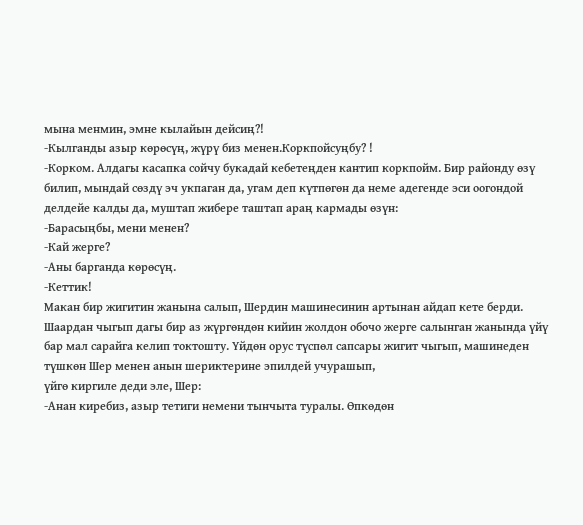мына менмин, эмне кылайын дейсиң?!
-Кылганды азыр көрөсүң, жүрү биз менен.Коркпойсуңбу? !
-Корком. Алдагы касапка сойчу букадай кебетеңден кантип коркпойм. Бир районду өзү билип, мындай сөздү эч укпаган да, угам деп күтпөгөн да неме адегенде эси оогондой делдейе калды да, муштап жибере таштап араң кармады өзүн:
-Барасыңбы, мени менен?
-Кай жерге?
-Аны барганда көрөсүң.
-Кеттик!
Макан бир жигитин жанына салып, Шердин машинесинин артынан айдап кете берди. Шаардан чыгып дагы бир аз жүргөндөн кийин жолдон обочо жерге салынган жанында үйү бар мал сарайга келип токтошту. Үйдөн орус түспөл сапсары жигит чыгып, машинеден түшкөн Шер менен анын шериктеринe эпилдей учурашып,
үйгө киргиле деди эле, Шер:
-Анан киребиз, азыр тетиги немени тынчыта туралы. Өпкөдөн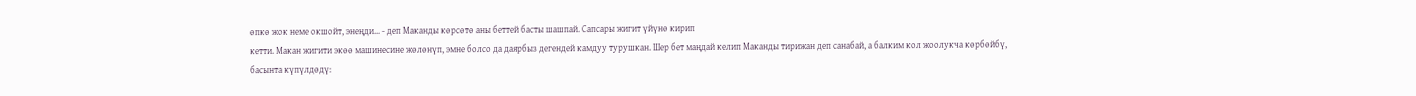өпкө жок неме окшойт, энеңди... - деп Маканды көрсөтө аны беттей басты шашпай. Сапсары жигит үйүнө кирип
кетти. Макан жигити экөө машинесине жөлөнүп, эмне болсо да даярбыз дегендей камдуу турушкан. Шер бет маңдай келип Маканды тирижан деп санабай, а балким кол жоолукча көрбөйбү, басынта күпүлдөдү: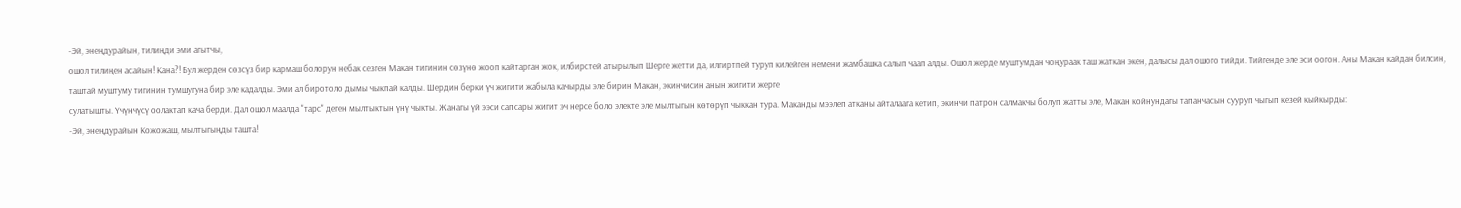-Эй, энеңдурайын, тилиңди эми агытчы,
ошол тилиңен асайын! Кана?! Бул жерден сөзсүз бир кармаш болорун небак сезген Макан тигинин сөзүнө жооп кайтарган жок, илбирстей атырылып Шерге жетти да, илгиртпей туруп килейген немени жамбашка салып чаап алды. Ошол жерде муштумдан чоңураак таш жаткан экен, далысы дал ошого тийди. Тийгенде эле эси оогон. Аны Макан кайдан билсин, таштай муштуму тигинин тумшугуна бир эле кадалды. Эми ал биротоло дымы чыкпай калды. Шердин берки үч жигити жабыла качырды эле бирин Макан, экинчисин анын жигити жерге
сулатышты. Үчүнчүсү оолактап кача берди. Дал ошол маалда "тарс" деген мылтыктын үнү чыкты. Жанагы үй ээси сапсары жигит эч нерсе боло электе эле мылтыгын көтөрүп чыккан тура. Маканды мээлеп атканы айталаага кетип, экинчи патрон салмакчы болуп жатты эле, Макан койнундагы тапанчасын сууруп чыгып кезей кыйкырды:
-Эй, энеңдурайын Кожожаш, мылтыгыңды ташта!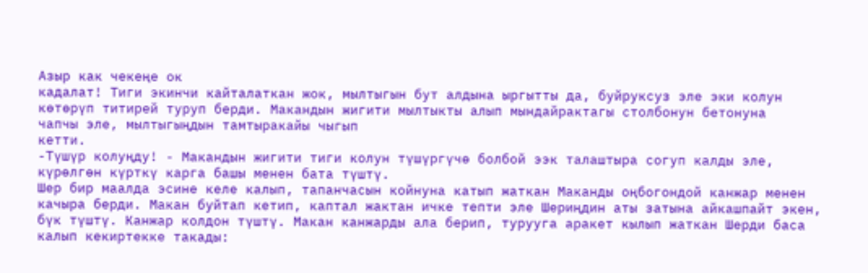Азыр как чекеңе ок
кадалат! Тиги экинчи кайталаткан жок, мылтыгын бут алдына ыргытты да, буйруксуз эле эки колун көтөрүп титирей туруп берди. Макандын жигити мылтыкты алып мындайрактагы столбонун бетонуна
чапчы эле, мылтыгыңдын тамтыракайы чыгып
кетти.
-Түшүр колуңду! - Макандын жигити тиги колун түшүргүчө болбой ээк талаштыра согуп калды эле, күрөлгөн күрткү карга башы менен бата түштү.
Шер бир маалда эсине келе калып, тапанчасын койнуна катып жаткан Маканды оңбогондой канжар менен качыра берди. Макан буйтап кетип, каптал жактан ичке тепти эле Шериңдин аты затына айкашпайт экен, бүк түштү. Канжар колдон түштү. Макан канжарды ала берип, турууга аракет кылып жаткан Шерди баса калып кекиртекке такады: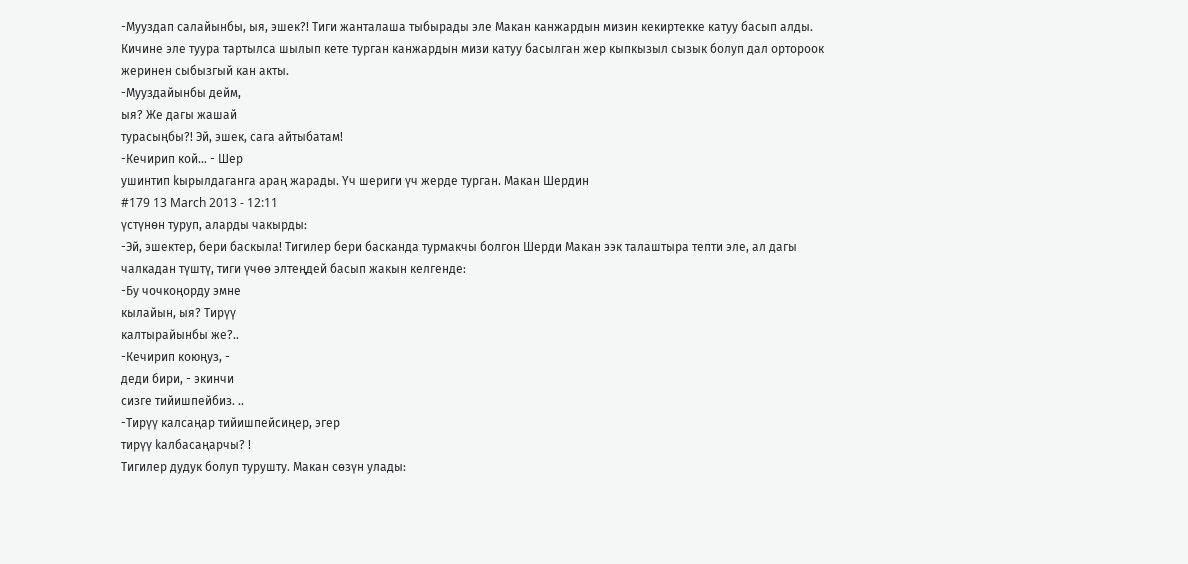-Мууздап салайынбы, ыя, эшек?! Тиги жанталаша тыбырады эле Макан канжардын мизин кекиртекке катуу басып алды. Кичине эле туура тартылса шылып кете турган канжардын мизи катуу басылган жер кыпкызыл сызык болуп дал ортороок жеринен сыбызгый кан акты.
-Мууздайынбы дейм,
ыя? Же дагы жашай
турасыңбы?! Эй, эшек, сага айтыбатам!
-Кечирип кой... - Шер
ушинтип kырылдаганга араң жарады. Үч шериги үч жерде турган. Макан Шердин
#179 13 March 2013 - 12:11
үстүнөн туруп, аларды чакырды:
-Эй, эшектер, бери баскыла! Тигилер бери басканда турмакчы болгон Шерди Макан ээк талаштыра тепти эле, ал дагы чалкадан түштү, тиги үчөө элтеңдей басып жакын келгенде:
-Бу чочкоңорду эмне
кылайын, ыя? Тирүү
калтырайынбы же?..
-Кечирип коюңуз, -
деди бири, - экинчи
сизге тийишпейбиз. ..
-Тирүү калсаңар тийишпейсиңер, эгер
тирүү kалбасаңарчы? !
Тигилер дудук болуп турушту. Макан сөзүн улады: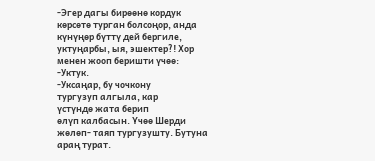-Эгер дагы бирөөнө кордук көрсөтө турган болсоңор, анда күнүңөр бүттү дей бергиле, уктуңарбы, ыя, эшектер?! Хор менен жооп беришти үчөө:
-Уктук.
-Уксаңар, бу чочкону
тургузуп алгыла, кар
үстүндө жата берип
өлүп калбасын. Үчөө Шерди жөлөп- таяп тургузушту. Бутуна араң турат.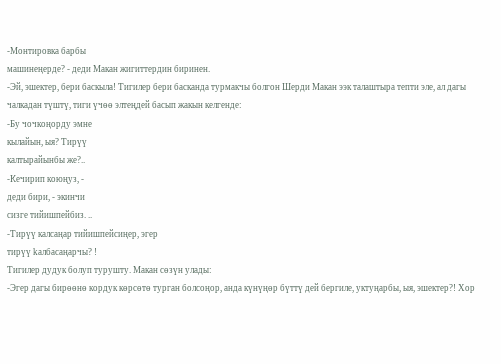-Монтировка барбы
машинеңерде? - деди Макан жигиттердин биринен.
-Эй, эшектер, бери баскыла! Тигилер бери басканда турмакчы болгон Шерди Макан ээк талаштыра тепти эле, ал дагы чалкадан түштү, тиги үчөө элтеңдей басып жакын келгенде:
-Бу чочкоңорду эмне
кылайын, ыя? Тирүү
калтырайынбы же?..
-Кечирип коюңуз, -
деди бири, - экинчи
сизге тийишпейбиз. ..
-Тирүү калсаңар тийишпейсиңер, эгер
тирүү kалбасаңарчы? !
Тигилер дудук болуп турушту. Макан сөзүн улады:
-Эгер дагы бирөөнө кордук көрсөтө турган болсоңор, анда күнүңөр бүттү дей бергиле, уктуңарбы, ыя, эшектер?! Хор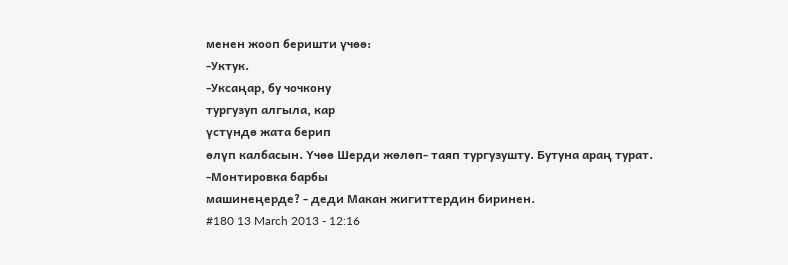менен жооп беришти үчөө:
-Уктук.
-Уксаңар, бу чочкону
тургузуп алгыла, кар
үстүндө жата берип
өлүп калбасын. Үчөө Шерди жөлөп- таяп тургузушту. Бутуна араң турат.
-Монтировка барбы
машинеңерде? - деди Макан жигиттердин биринен.
#180 13 March 2013 - 12:16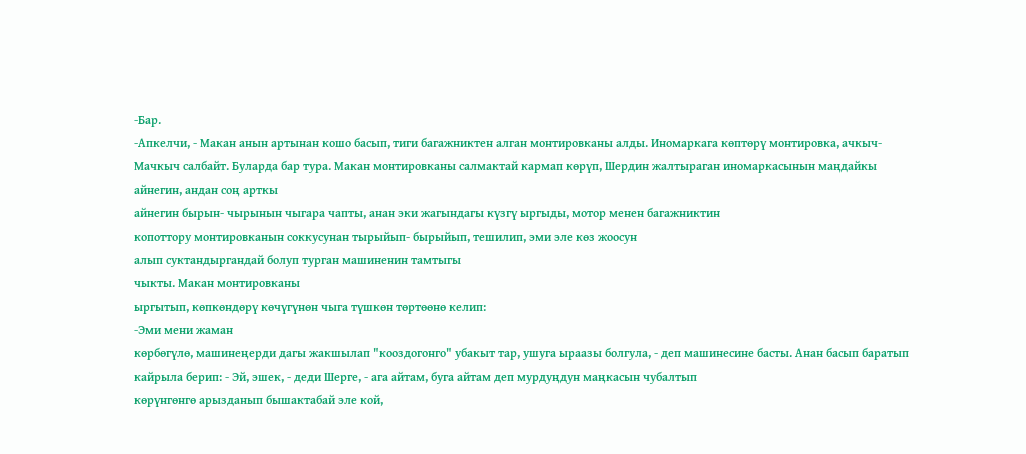-Бар.
-Апкелчи, - Макан анын артынан кошо басып, тиги багажниктен алган монтировканы алды. Иномаркага көптөрү монтировка, ачкыч-Mачкыч салбайт. Буларда бар тура. Макан монтировканы салмактай кармап көрүп, Шердин жалтыраган иномаркасынын маңдайкы айнегин, андан соң арткы
айнегин бырын- чырынын чыгара чапты, анан эки жагындагы күзгү ыргыды, мотор менен багажниктин
копоттору монтировканын соккусунан тырыйып- бырыйып, тешилип, эми эле көз жоосун
алып суктандыргандай болуп турган машиненин тамтыгы
чыкты. Макан монтировканы
ыргытып, көпкөндөрү көчүгүнөн чыга түшкөн төртөөнө келип:
-Эми мени жаман
көрбөгүлө, машинеңерди дагы жакшылап "кооздогонго" убакыт тар, ушуга ыраазы болгула, - деп машинесине басты. Анан басып баратып кайрыла берип: - Эй, эшек, - деди Шерге, - ага айтам, буга айтам деп мурдуңдун маңкасын чубалтып
көрүнгөнгө арызданып бышактабай эле кой,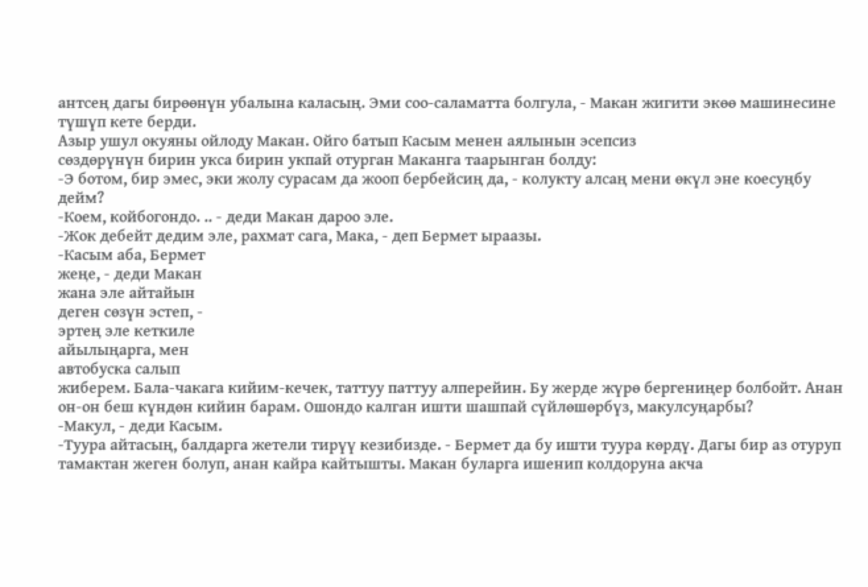антсең дагы бирөөнүн убалына каласың. Эми соо-саламатта болгула, - Макан жигити экөө машинесине түшүп кете берди.
Азыр ушул окуяны ойлоду Макан. Ойго батып Касым менен аялынын эсепсиз
сөздөрүнүн бирин укса бирин укпай отурган Маканга таарынган болду:
-Э ботом, бир эмес, эки жолу сурасам да жооп бербейсиң да, - колукту алсаң мени өкүл эне коесуңбу дейм?
-Коем, койбогондо. .. - деди Макан дароо эле.
-Жок дебейт дедим эле, рахмат сага, Мака, - деп Бермет ыраазы.
-Касым аба, Бермет
жеңе, - деди Макан
жана эле айтайын
деген сөзүн эстеп, -
эртең эле кеткиле
айылыңарга, мен
автобуска салып
жиберем. Бала-чакага кийим-кечек, таттуу паттуу алперейин. Бу жерде жүрө бергениңер болбойт. Анан он-он беш күндөн кийин барам. Ошондо калган ишти шашпай сүйлөшөрбүз, макулсуңарбы?
-Макул, - деди Касым.
-Туура айтасың, балдарга жетели тирүү кезибизде. - Бермет да бу ишти туура көрдү. Дагы бир аз отуруп тамактан жеген болуп, анан кайра кайтышты. Макан буларга ишенип колдоруна акча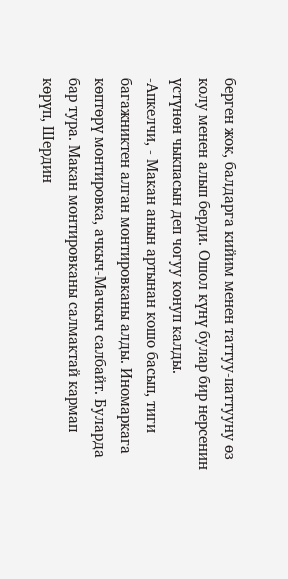берген жок, балдарга кийим менен таттуу-паттууну өз колу менен алып берди. Ошол күнү булар бир нерсенин үстүнөн чыкпасын деп чогуу конуп калды.
-Апкелчи, - Макан анын артынан кошо басып, тиги багажниктен алган монтировканы алды. Иномаркага көптөрү монтировка, ачкыч-Mачкыч салбайт. Буларда бар тура. Макан монтировканы салмактай кармап көрүп, Шердин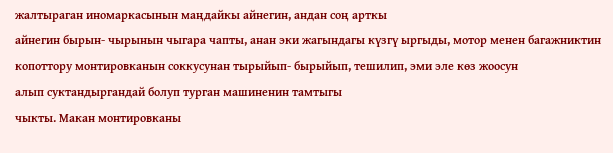жалтыраган иномаркасынын маңдайкы айнегин, андан соң арткы
айнегин бырын- чырынын чыгара чапты, анан эки жагындагы күзгү ыргыды, мотор менен багажниктин
копоттору монтировканын соккусунан тырыйып- бырыйып, тешилип, эми эле көз жоосун
алып суктандыргандай болуп турган машиненин тамтыгы
чыкты. Макан монтировканы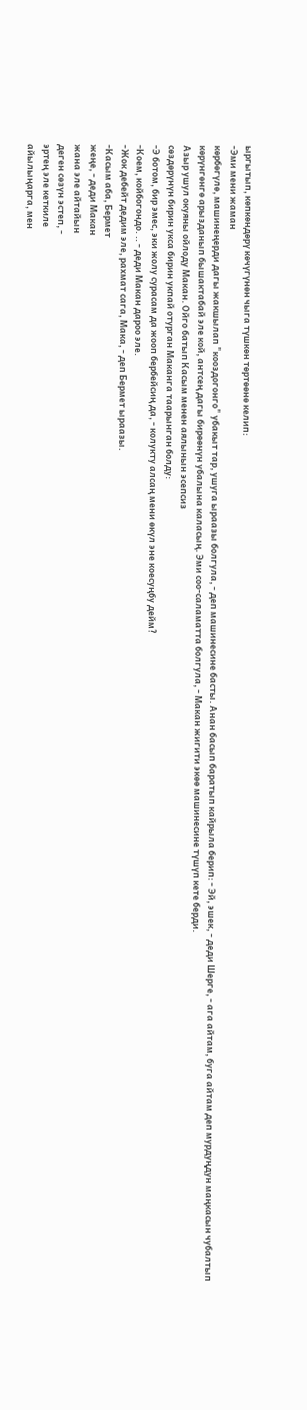ыргытып, көпкөндөрү көчүгүнөн чыга түшкөн төртөөнө келип:
-Эми мени жаман
көрбөгүлө, машинеңерди дагы жакшылап "кооздогонго" убакыт тар, ушуга ыраазы болгула, - деп машинесине басты. Анан басып баратып кайрыла берип: - Эй, эшек, - деди Шерге, - ага айтам, буга айтам деп мурдуңдун маңкасын чубалтып
көрүнгөнгө арызданып бышактабай эле кой, антсең дагы бирөөнүн убалына каласың. Эми соо-саламатта болгула, - Макан жигити экөө машинесине түшүп кете берди.
Азыр ушул окуяны ойлоду Макан. Ойго батып Касым менен аялынын эсепсиз
сөздөрүнүн бирин укса бирин укпай отурган Маканга таарынган болду:
-Э ботом, бир эмес, эки жолу сурасам да жооп бербейсиң да, - колукту алсаң мени өкүл эне коесуңбу дейм?
-Коем, койбогондо. .. - деди Макан дароо эле.
-Жок дебейт дедим эле, рахмат сага, Мака, - деп Бермет ыраазы.
-Касым аба, Бермет
жеңе, - деди Макан
жана эле айтайын
деген сөзүн эстеп, -
эртең эле кеткиле
айылыңарга, мен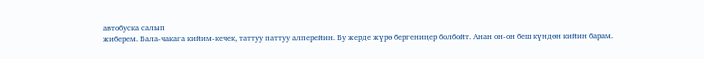автобуска салып
жиберем. Бала-чакага кийим-кечек, таттуу паттуу алперейин. Бу жерде жүрө бергениңер болбойт. Анан он-он беш күндөн кийин барам.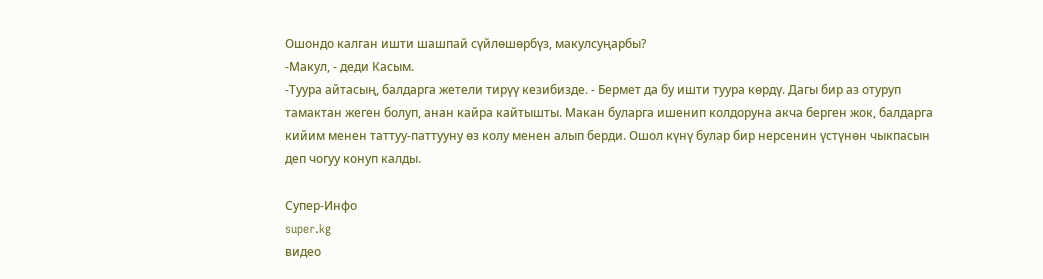Ошондо калган ишти шашпай сүйлөшөрбүз, макулсуңарбы?
-Макул, - деди Касым.
-Туура айтасың, балдарга жетели тирүү кезибизде. - Бермет да бу ишти туура көрдү. Дагы бир аз отуруп тамактан жеген болуп, анан кайра кайтышты. Макан буларга ишенип колдоруна акча берген жок, балдарга кийим менен таттуу-паттууну өз колу менен алып берди. Ошол күнү булар бир нерсенин үстүнөн чыкпасын деп чогуу конуп калды.

Супер-Инфо
super.kg
видео